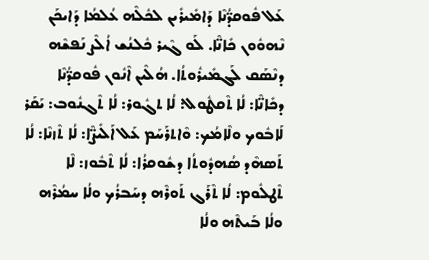ܥܰܠ ܦܽܘܩܕ̈ܳܢܶܐ ܕܰܐܡܺܝܪܺܝܢ ܠܟܽܠܶܗ ܥܳܠܡܳܐ ܕܰܐܝܟܰܢ ܢܶܗܘܽܘܢ ܟܺܐܢ̈ܶܐ. ܠܰܘ ܓܶܝܪ ܟܽܠܢܳܫ ܐܳܠܶܨ ܢܰܦܫܶܗ ܕܢܶܣܰܩ ܠܰܓܡܺܝܪܽܘܬܳܐ. ܗܳܠܶܝܢ ܐܶܢܽܘܢ ܦܽܘܩܕ̈ܳܢܶܐ ܕܟܺܐܢ̈ܶܐ: ܠܳܐ ܬܶܩܛܽܘܠ: ܠܳܐ ܬܓܽܘܪ: ܠܳܐ ܬܶܓܢܽܘܒ: ܝܰܩܰܪ ܠܰܐܒܽܘܟ ܘܠܶܐܡܳܟ: ܘܶܐܬܪܰܚܰܡ ܥܰܠ ܐܰܠܺܝܨ̈ܶܐ: ܠܳܐ ܬܶܙܢܶܐ: ܠܳܐ ܬܰܣܗܶܕ ܣܳܗܕܽܘܬܳܐ ܕܫܽܘܩܪܳܐ: ܠܳܐ ܬܶܒܽܘܙ: ܠܶܐ ܬܶܛܠܽܘܡ: ܠܳܐ ܬܶܪܰܓ ܬܰܘܪܶܗ ܕܚܰܒܪܳܟ ܘܠܳܐ ܚܡܳܪܶܗ ܘܠܳܐ ܒܰܝܬܶܗ ܘܠܳܐ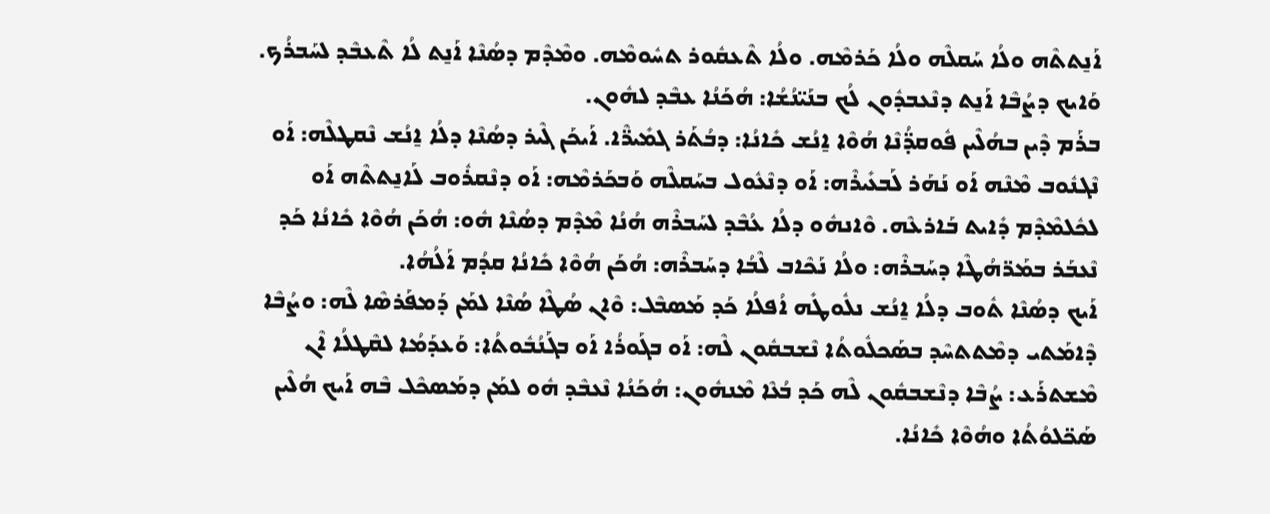ܐܰܢ̱ܬܬܶܗ ܘܠܳܐ ܚܰܩܠܶܗ ܘܠܳܐ ܟܰܪܡܶܗ. ܘܠܳܐ ܬܶܥܩܽܘܪ ܬܚܽܘܡܶܗ. ܘܡܶܕܶܡ ܕܣܳܢܶܐ ܐܰܢ̱ܬ ܠܳܐ ܬܶܥܒܶܕ ܠܚܰܒܪܳܟ. ܘܰܐܝܟ ܕܨܳܒܶܐ ܐܰܢ̱ܬ ܕܢܶܥܒܕܽܘܢ ܠܳܟ ܒܢܰܝ̈ܢܳܫܳܐ: ܗܳܟܰܢܳܐ ܥܒܶܕ ܠܗܽܘܢ.
ܒܪܰܡ ܕܶܝܢ ܒܗܳܠܶܝܢ ܦܽܘܩܕ̈ܳܢܶܐ ܗܳܘܶܐ ܐ̱ܢܳܫ ܟܺܐܢܳܐ: ܕܒܳܬܰܪ ܓܡܺܝܪ̈ܶܐ. ܐܰܝܟܰܢ ܓܶܝܪ ܕܣܳܢܶܐ ܕܠܳܐ ܐ̱ܢܳܫ ܢܶܩܛܠܶܗ: ܐܰܘ ܢܶܓܢܽܘܒ ܡܶܢܶܗ ܐܰܘ ܢܰܗܰܪ ܠܰܒܥܺܝܪܶܗ: ܐܰܘ ܕܢܶܥܽܘܠ ܒܚܰܩܠܶܗ ܘܰܒܟܰܪܡܶܗ: ܐܰܘ ܕܢܶܩܪܽܘܒ ܠܰܐܢ̱ܬܬܶܗ ܐܰܘ ܠܟܽܠܡܶܕܶܡ ܕܺܐܝܬ ܒܰܐܪܥܶܗ. ܘܶܐܢܗܽܘ ܕܠܳܐ ܥܳܒܶܕ ܠܚܰܒܪܶܗ ܗܳܢܳܐ ܡܶܕܶܡ ܕܣܳܢܶܐ ܗܽܘ: ܗܳܟܰܢ ܗܳܘܶܐ ܟܺܐܢܳܐ ܟܰܕ ܢܶܥܒܰܪ ܒܡܰܪ̈ܗܳܛܶܐ ܕܚܰܒܪܶܗ: ܘܠܳܐ ܢܰܟܶܐܒ ܠܶܒܳܐ ܕܚܰܒܪܶܗ: ܗܳܟܰܢ ܗܳܘܶܐ ܟܺܐܢܳܐ ܩܕܳܡ ܐܰܠܳܗܳܐ.
ܐܰܝܟ ܕܣܳܢܶܐ ܬܽܘܒ ܕܠܳܐ ܐ̱ܢܳܫ ܢܠܽܘܛܺܗ ܐܳܦܠܳܐ ܟܰܕ ܡܰܣܒܶܠ: ܘܶܐܢ ܤܳܛܶܐ ܣܳܢܶܐ ܠܡܰܢ ܕܰܡܦܰܪܣܶܐ ܠܶܗ: ܘܨܳܒܶܐ ܕܶܐܡܰܬܝ ܕܡܶܬܬܚܶܕ ܒܣܰܟܠܽܘܬܳܐ ܢܶܫܒܩܽܘܢ ܠܶܗ: ܐܰܘ ܒܓܰܘܪܳܐ ܐܰܘ ܒܓܰܢܳܒܽܘܬܳܐ: ܘܰܥܕܰܡܳܐ ܠܩܶܛܠܳܐ ܐܶܢ ܡܶܫܬܪܰܥ: ܨܳܒܶܐ ܕܢܶܫܒܩܽܘܢ ܠܶܗ ܟܰܕ ܒܳܥܶܐ ܡܶܢܗܽܘܢ: ܗܳܟܰܢܳܐ ܢܶܥܒܶܕ ܗܽܘ ܠܡܰܢ ܕܡܰܣܟܶܠ ܒܶܗ ܐܰܝܟ ܗܳܠܶܝܢ ܣܰܟ̈ܠܘܳܬܳܐ ܘܗܳܘܶܐ ܟܺܐܢܳܐ.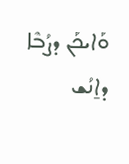ܘܰܐܝܟܰܢ ܕܨܳܒܶܐ ܕܐ̱ܢܳܫ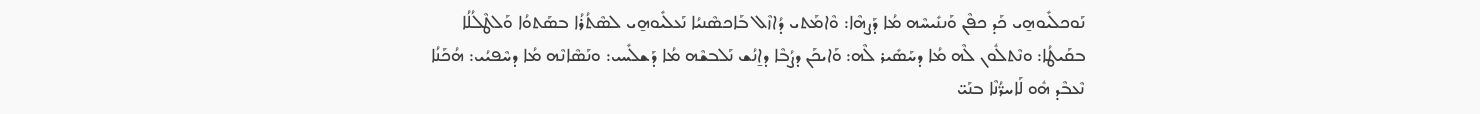ܢܰܘܟܠܺܝܘܗ̱ܝ ܟܰܕ ܟܦܶܢ ܘܰܢܢܺܝܚܶܗ ܡܳܐ ܕܰܨܗܶܐ: ܘܶܐܡܰܬܝ ܕܳܐܙܶܠ ܒܰܐܟܣܶܢܝܳܐ ܢܰܥܠܺܝܘܗ̱ܝ ܠܣܶܬܳܪܳܐ ܒܣܰܬܘܳܐ ܘܰܠܛܶܠܳܠܳܐ ܒܩܰܝܛܳܐ: ܘܢܶܬܠܽܘܢ ܠܶܗ ܡܳܐ ܕܚܰܣܺܝܪ ܠܶܗ: ܘܰܐܝܟܰܢ ܕܨܳܒܶܐ ܕܐ̱ܢܳܫ ܢܰܠܒܫܶܗ ܡܳܐ ܕܰܫܠܺܚܝ: ܘܢܰܣܶܐܢܶܗ ܡܳܐ ܕܚܶܦܝܳܝ: ܗܳܟܰܢܳܐ ܢܶܥܒܶܕ ܗܽܘ ܠܰܐܚܪ̈ܳܢܶܐ ܒܢܰܝ̈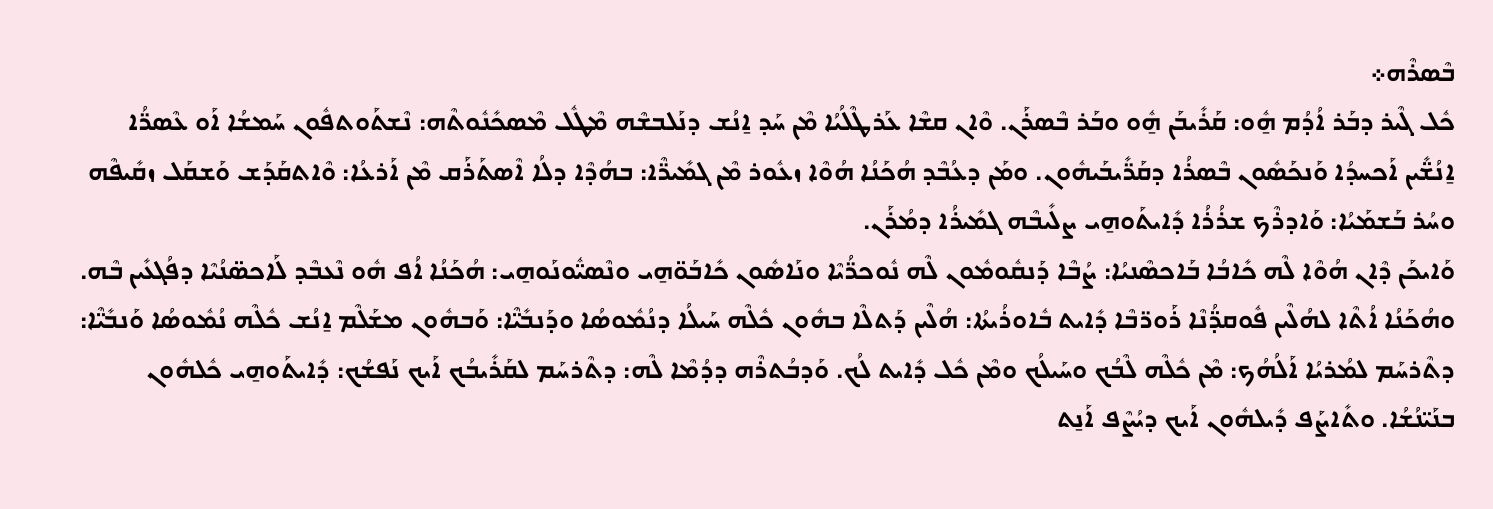ܒܶܣܪܶܗ܀
ܟܽܠ ܓܶܝܪ ܕܒܰܪ ܐܳܕܳܡ ܗ̱ܽܘ: ܩܰܪܺܝܒܰܢ ܗ̱ܽܘ ܘܒܰܪ ܒܶܣܪܰܢ. ܘܶܐܢ ܩܫܶܐ ܥܰܪܛܶܠܳܝܳܐ ܡܶܢ ܚܰܕ ܐ̱ܢܳܫ ܕܢܰܠܒܫܶܗ ܡܶܛܽܠ ܡܶܣܟܺܢܽܘܬܶܗ: ܢܶܫܬܰܘܬܦܽܘܢ ܚܰܡܫܳܐ ܐܰܘ ܥܶܣܪ̈ܳܐ ܐ̱ܢܳܫ̈ܺܝܢ ܐܰܟܚܕܳܐ ܘܰܢܟܰܣܽܘܢ ܒܶܣܪܳܐ ܕܩܰܪ̈ܺܝܒܰܝܗܽܘܢ. ܘܡܰܢ ܕܥܳܒܶܕ ܗܳܟܰܢܳܐ ܗܳܘܶܐ ܙܥܽܘܪ ܡܶܢ ܓܡܺܝܪ̈ܶܐ: ܒܗܳܕܶܐ ܕܠܳܐ ܐܶܣܬܰܪܰܩ ܡܶܢ ܐܰܪܥܳܐ: ܘܶܐܬܩܰܕܰܫ ܘܰܫܩܰܠ ܙܩܺܝܦܶܗ ܘܚܳܪ ܒܰܫܡܰܝܳܐ: ܘܰܐܕܪܶܟ ܫܪܳܪܳܐ ܕܺܐܝܬܰܘܗ̱ܝ ܨܠܺܝܒܶܗ ܓܡܺܝܪܳܐ ܕܡܳܪܰܢ.
ܘܰܐܝܟܰܢ ܕܶܐܢ ܗܳܘܶܐ ܠܶܗ ܟܺܐܒܳܐ ܒܰܐܟܣܶܢܝܳܐ: ܨܳܒܶܐ ܕܰܢܩܽܘܡܽܘܢ ܠܶܗ ܢܽܘܟܪ̈ܳܝܶܐ ܘܢܰܐܣܽܘܢ ܟܺܐܒܰܘ̈ܗ̱ܝ ܘܢܶܣܝ̈ܽܘܢܰܘܗ̱ܝ: ܗܳܟܰܢܳܐ ܐܳܦ ܗܽܘ ܢܶܥܒܶܕ ܠܰܐܟܣ̈ܢܳܝܶܐ ܕܦܳܓܥܺܝܢ ܒܶܗ. ܘܗܳܟܰܢܳܐ ܐܳܬܶܐ ܠܗܳܠܶܝܢ ܦܽܘܩܕ̈ܳܢܶܐ ܪܰܘܪ̈ܒܶܐ ܕܺܐܝܬ ܒܽܐܘܪܳܝܬܳܐ: ܗܳܠܶܝܢ ܕܰܬܠܶܐ ܒܗܽܘܢ ܟܽܠܶܗ ܚܰܝܠܳܐ ܕܢܳܡܽܘܣܳܐ ܘܕܰܢܒܺܝ̈ܶܐ: ܘܰܒܗܽܘܢ ܡܫܰܠܶܡ ܐ̱ܢܳܫ ܟܽܠܶܗ ܢܳܡܽܘܣܳܐ ܘܰܢܒܺܝ̈ܶܐ: ܕܬܶܪܚܰܡ ܠܡܳܪܝܳܐ ܐܰܠܳܗܳܟ: ܡܶܢ ܟܽܠܶܗ ܠܶܒܳܟ ܘܚܰܝܠܳܟ ܘܡܶܢ ܟܽܠ ܕܺܐܝܬ ܠܳܟ. ܘܰܕܒܳܬܪܶܗ ܕܕܳܡܶܐ ܠܶܗ: ܕܬܶܪܚܰܡ ܠܩܰܪܺܝܒܳܟ ܐܰܝܟ ܢܰܦܫܳܟ: ܕܺܐܝܬܰܘܗ̱ܝ ܟܽܠܗܽܘܢ ܒܢܰܝ̈ܢܳܫܳܐ. ܘܬܺܐܨܰܦ ܕܺܝܠܗܽܘܢ ܐܰܝܟ ܕܝܳܨܶܦ ܐܰܢ̱ܬ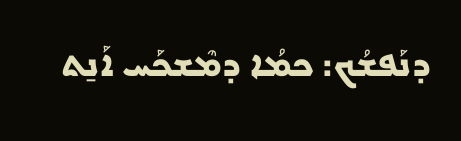ܕܢܰܦܫܳܟ: ܟܡܳܐ ܕܡܶܫܟܰܚ ܐܰܢ̱ܬ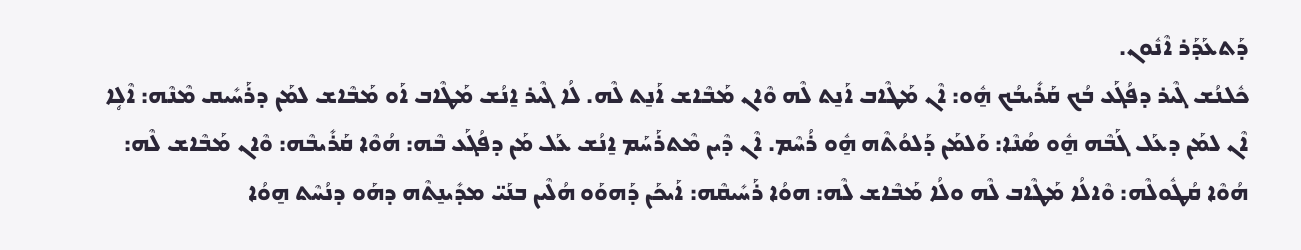ܕܰܬܥܰܕܰܪ ܐܶܢܽܘܢ.
ܟܽܠܢܳܫ ܓܶܝܪ ܕܦܳܓܰܥ ܒܳܟ ܩܰܪܺܝܒܳܟ ܗ̱ܽܘ: ܐܶܢ ܡܰܛܶܐܒ ܐܰܢ̱ܬ ܠܶܗ ܘܶܐܢ ܡܰܒܶܐܫ ܐܰܢ̱ܬ ܠܶܗ. ܠܳܐ ܓܶܝܪ ܐ̱ܢܳܫ ܡܰܛܶܐܒ ܐܰܘ ܡܰܒܶܐܫ ܠܡܰܢ ܕܪܰܚܺܝܩ ܡܶܢܶܗ: ܐܶܠܴܐ ܐܶܢ ܠܡܰܢ ܕܥܰܠ ܓܰܒܶܗ ܗ̱ܽܘ ܣܳܢܶܐ: ܘܰܠܡܰܢ ܕܰܠܘܳܬܶܗ ܗ̱ܽܘ ܪܳܚܶܡ. ܐܶܢ ܕܶܝܢ ܡܶܬܪܰܚܰܡ ܐ̱ܢܳܫ ܥܰܠ ܡܰܢ ܕܦܳܓܰܥ ܒܶܗ: ܗܳܘܶܐ ܩܰܪܺܝܒܶܗ: ܘܶܐܢ ܡܰܒܶܐܫ ܠܶܗ: ܗܳܘܶܐ ܩܳܛܽܘܠܶܗ: ܘܶܐܠܳܐ ܡܰܛܶܐܒ ܠܶܗ ܘܠܳܐ ܡܰܒܶܐܫ ܠܶܗ: ܗܘܳܐ ܪܰܚܺܝܩܶܗ: ܐܰܝܟܰܢ ܕܰܗܘܰܘ ܗܳܠܶܝܢ ܒܢܰܝ̈ ܡܕܺܝܢ̱ܬܶܗ ܕܗܰܘ ܕܢܳܚܶܬ ܗ̱ܘܳܐ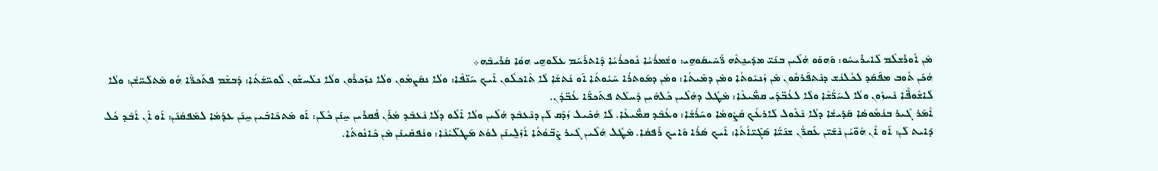ܡܶܢ ܐܽܘܪܺܫܠܶܡ ܠܺܐܝܪܺܝܚܽܘ: ܘܰܗܘܰܘ ܗܳܠܶܝܢ ܒܢܰܝ̈ ܡܕܺܝܢ̱ܬܶܗ ܪ̈ܰܚܺܝܩܰܘܗ̱ܝ: ܘܫܳܡܪܳܝܳܐ ܢܽܘܟܪܳܝܳܐ ܕܶܐܬܪܰܚܰܡ ܥܠܰܘܗ̱ܝ ܗܘܳܐ ܩܰܪܺܝܒܶܗ܀
ܗܳܟܰܢ ܬܽܘܒ ܡܦܰܩܰܕ ܠܟܽܠܢܳܫ ܕܢܶܬܦܰܪܩܽܘܢ ܡܶܢ ܙܳܢܝܽܘܬܳܐ ܘܡܶܢ ܕܡܺܝܬܳܐ: ܘܡܳܢ ܕܡܰܘܬܪܳܐ ܚܰܝܽܘܬܳܐ ܐܰܘ ܢܳܬܫܳܐ ܠܳܐ ܬܶܐܟܠܽܘܢ ܐܰܝܟ ܚܰܢ̈ܦܶܐ: ܘܠܳܐ ܢܩܰܨܡܽܘܢ ܘܠܳܐ ܢܙܰܟܪܽܘܢ ܘܠܳܐ ܢܠܰܚܫܽܘܢ ܠܽܘܚ̈ܫܳܬܳܐ: ܕܰܒܫܶܡ ܦܬܰܟܪ̈ܶܐ ܗܽܘ ܡܶܬܠܰܚ̈ܫܳܢ: ܘܠܳܐ ܠܳܐܫܽܘܦ̈ܶܐ ܢܶܚܙܽܘܢ ܘܠܳܐ ܠܚܰܪ̈ܳܫܶܐ ܘܠܳܐ ܠܥܳܒ̈ܕܰܝ ܩܡ̈ܺܝܥܶܐ: ܡܶܛܽܠ ܕܗܳܠܶܝܢ ܟܽܠܗܶܝܢ ܕܶܚܠܰܬ ܦܬܰܟܪ̈ܶܐ ܥܳܒ̈ܕܳܢ.
ܐܶܡܰܪ ܓܶܝܪ ܒܢܳܡܽܘܣܳܐ ܩܰܕܺܝܫܳܐ ܕܠܳܐ ܢܶܥܽܘܠ ܠܰܐܪܥܳܟ ܩܳܨܽܘܡܳܐ ܘܚܰܪܳܫܳܐ: ܘܥܳܒܶܕ ܩܡ̈ܺܝܥܶܐ. ܠܳܐ ܗܳܟܺܝܠ ܙܳܕܶܩ ܠܰܢ ܕܢܶܥܒܶܕ ܗܳܠܶܝܢ ܘܠܳܐ ܐܶܠܽܘ ܕܠܳܐ ܢܶܥܒܶܕ ܡܳܪܰܢ ܦܳܩܪܺܝܢ ܚ̱ܢܰܢ ܟܽܠܰܢ: ܐܰܘ ܡܶܬܟܶܐܒܺܝܢ ܚ̱ܢܰܢ ܥܕܰܡܳܐ ܠܡܰܦܩܳܢܰܢ: ܐܰܘ ܐܶܢ ܐܳܒܶܕ ܟܽܠ ܕܺܐܝܬ ܠܰܢ: ܐܰܘ ܐܶܢ ܗܳܘ̈ܝܳܢ ܢܶܫܰܝ̈ܢ ܥܰܩܪ̈ܳܢ ܫܢܰܝ̈ܳܐ ܣܰܓܺܝ̈ܐܳܬܳܐ: ܐܰܝܟ ܣܳܪܳܐ ܘܰܐܝܟ ܪܰܦܩܳܐ. ܡܶܛܽܠ ܗܳܠܶܝܢ ܓܶܝܪ ܨܶܒ̈ܘܳܬܳܐ ܐܳܙܺܠ̱ܝܢܰܢ ܠܘܳܬ ܡܰܛܠ̈ܝܳܢܶܐ: ܘܢܳܦܩܺܝܢܰܢ ܡܶܢ ܟܺܐܢܽܘܬܳܐ.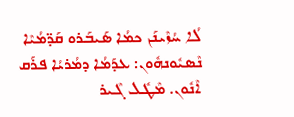ܠܳܐ ܚܳܙܶܝܢܰܢ ܟܡܳܐ ܣܰܝܒܰܪܘ ܩܰܕ̈ܡܳܝܶܐ ܢܶܣܝܽܘܢܗܽܘܢ: ܥܕܰܡܳܐ ܕܡܳܪܝܳܐ ܦܪܰܩ ܐܶܢܽܘܢ. ܡܶܛܽܠ ܓܶܝܪ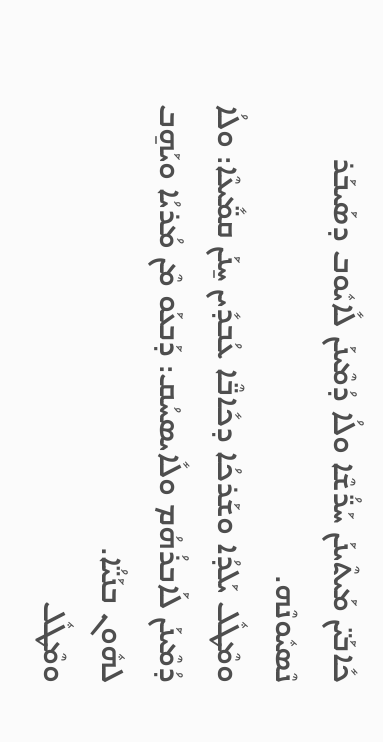ܟܺܐܒܰܝ̈ܢ ܡܰܝܬܶܝܢܰܢ ܚܰܪ̈ܳܫܶܐ ܘܠܳܐ ܕܳܡܶܝܢܰܢ ܠܺܐܝܽܘܒ ܕܣܰܝܒܰܪ ܢܶܣܝܽܘܢܶܗ.
ܘܡܶܛܽܠ ܝܰܠܕܳܐ ܘܫܰܪܟܳܐ ܕܟܺܐܒ̈ܶܐ ܥܳܒܕܺܝܢ ܚ̱ܢܰܢ ܩܡ̈ܺܝܥܶܐ: ܘܠܳܐ ܕܳܡܶܝܢܰܢ ܠܰܐܒܪܳܗܳܡ ܘܠܺܐܝܣܚܳܩ: ܕܰܒܥܰܘ ܡܶܢ ܡܳܪܝܳܐ ܘܝܰܗ̱ܒ ܠܗܽܘܢ ܒܢܰܝ̈ܳܐ.
ܘܡܶܛܽܠ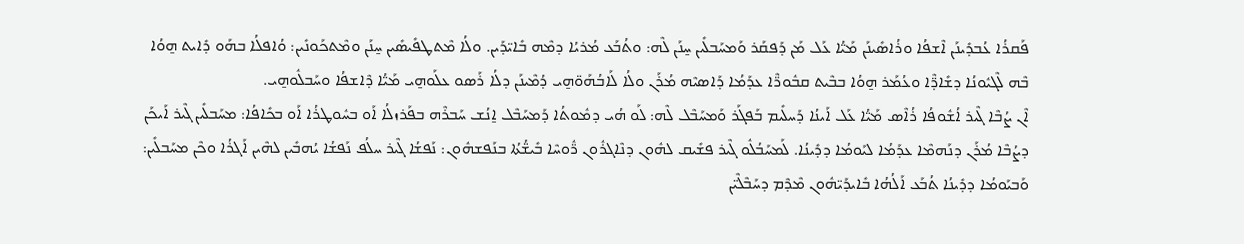ܦܰܩܪܳܐ ܥܳܒܕܺܝܢܰܢ ܐܶܫܦܳܐ ܘܪܳܐܣܺܝܢܰܢ ܡܰܝ̈ܳܐ ܥܰܠ ܡܰܢ ܕܰܦܩܰܪ ܘܰܡܚܰܒܠܺܝܢ ܚ̱ܢܰܢ ܠܶܗ: ܘܬܳܒܰܥ ܡܳܪܝܳܐ ܕܡܶܗ ܒܺܐܝ̈ܕܰܝܢ. ܘܠܳܐ ܡܶܬܛܦܺܝܣܺܝܢ ܚ̱ܢܰܢ ܘܡܶܬܟܰܘܢܺܝܢ: ܘܳܐܦܠܳܐ ܒܗܰܘ ܕܺܐܝܬ ܗ̱ܘܳܐ ܒܶܗ ܠܶܓܝܽܘܢܳܐ ܕܫܺܐܕ̈ܶܐ ܘܥܳܡܰܪ ܗ̱ܘܳܐ ܒܒܶܝܬ ܩܒܽܘܪ̈ܶܐ ܥܕܰܡܳܐ ܕܰܐܣܝܶܗ ܡܳܪܰܢ ܘܠܳܐ ܠܰܐܒܳܗܰܘ̈ܗ̱ܝ ܕܳܡܶܝܢܰܢ ܕܠܳܐ ܪܰܣܘ ܥܠܰܘܗ̱ܝ ܡܰܝ̈ܳܐ ܕܶܐܫܦܳܐ ܘܚܰܒܠܽܘܗ̱ܝ.
ܐܶܢ ܨܳܒܶܐ ܓܶܝܪ ܐܳܫܽܘܦܳܐ ܪܳܐܶܣ ܡܰܝ̈ܳܐ ܥܰܠ ܐܰܝܢܳܐ ܕܰܚܠܺܝܡ ܒܰܦܓܰܪ ܘܰܡܚܰܒܶܠ ܠܶܗ: ܠܰܘ ܗܳܝ ܕܡܽܘܬܳܐ ܕܰܡܚܰܒܶܠ ܐ̱ܢܳܫ ܚܰܒܪܶܗ ܒܦܰܪܙܠܳܐ ܐܰܘ ܒܚܽܘܛܪܳܐ ܐܰܘ ܒܟܺܐܦܳܐ: ܡܚܰܒܠܺܝܢ ܓܶܝܪ ܐܰܝܟܰܢ ܕܨܳܒܶܐ ܡܳܪܰܢ ܕܢܰܗܡܶܐ ܥܕܰܡܳܐ ܠܝܰܘܡܳܐ ܕܕܺܝܢܳܐ. ܠܰܡܚܰܒܳܠܽܘ ܓܶܝܪ ܦܫܺܝܩ ܠܗܽܘܢ ܕܢܶܐܓܪܽܘܢ ܪ̈ܽܘܚܶܐ ܒܺܝܫ̈ܳܬܳܐ ܒܢܰܦܫܗܽܘܢ: ܢܰܦܫܳܐ ܓܶܝܪ ܚܠܳܦ ܢܰܦܫܳܐ ܝܳܗܒܺܝܢ ܠܗܶܝܢ ܐܰܓܪܳܐ ܘܟܶܢ ܡܚܰܒܠܺܝܢ: ܘܰܒܝܰܘܡܳܐ ܕܕܺܝܢܳܐ ܬܳܒܰܥ ܐܰܠܳܗܳܐ ܒܺܐܝܕܰܝ̈ܗܽܘܢ ܡܶܕܶܡ ܕܚܰܒܶܠܶܝ̈ܢ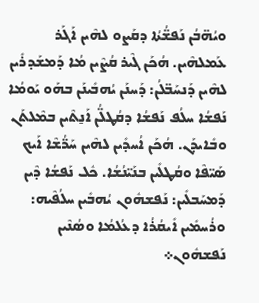ܘܝܳܗ̈ܒܳܢ ܢܰܦܫ̈ܳܬܳܐ ܕܩܰܨܘ ܠܗܶܝܢ ܐܰܓܰܪ ܥܰܡܠܗܶܝܢ. ܗܳܟܰܢ ܓܶܝܪ ܩܳܨܶܝܢ ܡܳܐ ܕܰܡܫܰܕܪܺܝܢ ܠܗܶܝܢ ܕܰܢܚܰܒ̈ܠܳܢ: ܕܰܚܢܰܢ ܝܳܗܒܺܝܢܰܢ ܒܗܰܘ ܝܰܘܡܳܐ ܢܰܦܫܳܐ ܚܠܳܦ ܢܰܦܫܳܐ ܕܩܳܛܠ̈ܳܢ ܐܰܢ̱ܬܶܝܢ ܒܡܶܠܬܰܢ ܘܒܺܐܝܕܰܢ. ܗܳܟܰܢ ܐܳܚܕܺܝܢ ܠܗܶܝܢ ܚܰܪ̈ܳܫܶܐ ܐܰܝܟ ܣܰܝ̈ܦܶܐ ܘܩܳܛܠܺܝܢ ܒܢܰܝ̈ܢܳܫܳܐ. ܟܽܠ ܢܰܦܫܳܐ ܕܶܝܢ ܕܰܡܚܰܒܠܺܝܢ: ܢܰܦܫܗܽܘܢ ܝܳܗܒܺܝܢ ܚܠܳܦܶܝܗ: ܘܪܳܚܡܺܝܢ ܐܺܝܩܳܪܳܐ ܕܥܳܠܡܳܐ ܘܣܳܢܶܝܢ ܢܰܦܫܗܽܘܢ܀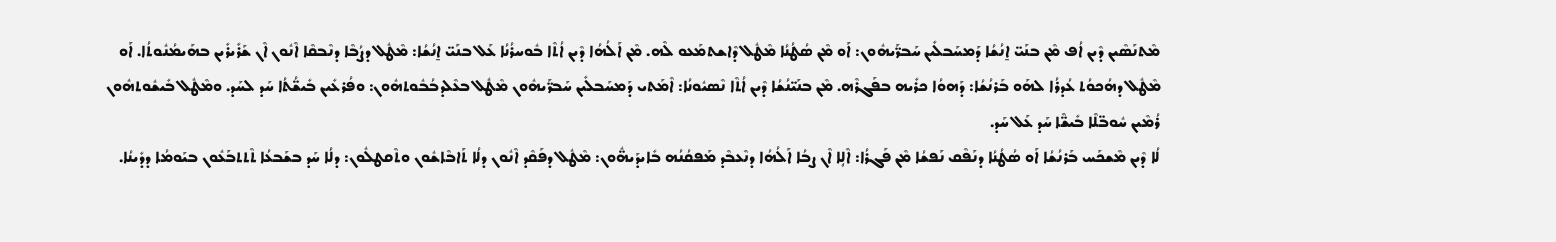ܡܶܬܢܰܣܶܝܢ ܕܶܝܢ ܐܳܦ ܡܶܢ ܒܢܰܝ̈ ܐ̱ܢܳܫܳܐ ܕܰܡܚܰܒܠܺܝܢ ܚܰܒܪ̈ܰܝܗܽܘܢ: ܐܰܘ ܡܶܢ ܤܳܛܳܢܳܐ ܡܶܛܽܠ ܕܶܐܫܬܡܰܥܘ ܠܶܗ. ܡܶܢ ܐܰܠܳܗܳܐ ܕܶܝܢ ܐܳܬܶܐ ܒܽܘܚܪܳܢܳܐ ܥܰܠ ܒܢܰܝ̈ ܐ̱ܢܳܫܳܐ: ܡܶܛܽܠ ܕܨܳܒܶܐ ܕܢܶܒܩܶܐ ܐܶܢܽܘܢ ܐܶܢ ܫܰܪܺܝܪܺܝܢ ܒܗܰܝܡܳܢܽܘܬܳܐ. ܐܰܘ ܡܶܛܽܠ ܕܗܳܟܘܳܬ ܥܳܕܪܳܐ ܠܗܰܘ ܒܰܪܢܳܫܳܐ: ܕܰܗܘܳܐ ܟܪܺܝܗ ܒܦܰܓܪܶܗ. ܡܶܢ ܒܢܰܝ̈ܢܳܫܳܐ ܕܶܝܢ ܐܳܬܶܐ ܢܶܣܝܽܘܢܳܐ: ܐܶܡܰܬܝ ܕܰܡܚܰܒܠܺܝܢ ܚܰܒܪ̈ܰܝܗܽܘܢ ܡܶܛܽܠ ܒܥܶܠܕܒܳܒܽܘܬܗܽܘܢ: ܘܦܳܪܥܺܝܢ ܒܺܝܫ̈ܳܬܳܐ ܚܰܕ ܠܚܰܕ. ܘܡܶܛܽܠ ܒܺܝܫܽܘܬܗܽܘܢ ܪܳܡܶܝܢ ܚܽܘܒ̈ܠܶܐ ܒܺܝܫ̈ܶܐ ܚܰܕ ܥܰܠ ܚܰܕ.
ܠܳܐ ܕܶܝܢ ܡܶܫܟܰܚ ܒܰܪܢܳܫܳܐ ܐܰܘ ܤܳܛܳܢܳܐ ܕܢܰܦܶܩ ܢܰܦܫܳܐ ܡܶܢ ܦܰܓܪܳܐ: ܐܶܠܴܐ ܐܶܢ ܨܒܳܐ ܐܰܠܳܗܳܐ ܕܢܶܥܒܶܕ ܡܰܦܩܳܢܳܗ ܒܺܐܝܕܰܝܗ̈ܽܘܢ: ܡܶܛܽܠ ܕܦܰܩܶܕ ܐܶܢܽܘܢ ܕܠܳܐ ܬܰܐܒܶܐܫܽܘܢ ܘܬܶܩܛܠܽܘܢ: ܕܠܳܐ ܚܰܕ ܒܫܰܒܥܳܐ ܬܶܬܬܒܰܥܽܘܢ ܒܝܰܘܡܳܐ ܕܕܺܝܢܳܐ.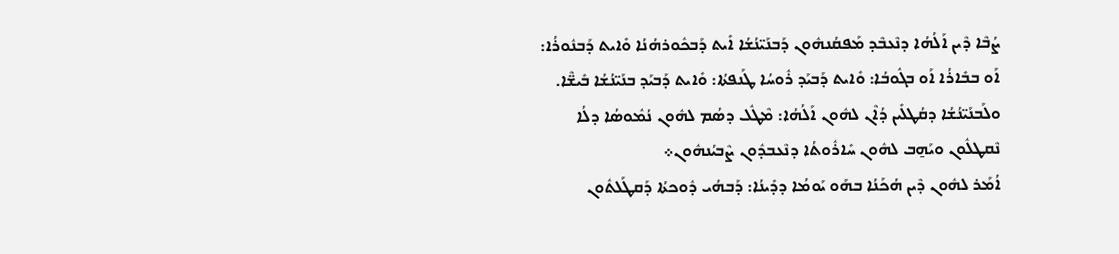ܨܳܒܶܐ ܕܶܝܢ ܐܰܠܳܗܳܐ ܕܢܶܥܒܶܕ ܡܰܦܩܳܢܗܽܘܢ ܕܰܒܢܰܝ̈ܢܳܫܳܐ ܐܺܝܬ ܕܰܒܟܽܘܪܗܳܢܳܐ ܘܺܐܝܬ ܕܰܒܢܽܘܪܳܐ: ܐܰܘ ܒܒܺܐܪܳܐ ܐܰܘ ܒܓܽܘܒܳܐ: ܘܺܐܝܬ ܕܰܒܝܰܕ ܪܽܘܚܳܐ ܛܰܢܦܬܳܐ: ܘܺܐܝܬ ܕܰܒܝܰܕ ܒܢܰܝ̈ܢܳܫܳܐ ܒܺܝܫ̈ܶܐ. ܘܠܰܒܢܰܝ̈ܢܳܫܳܐ ܕܩܳܛܠܺܝܢ ܕܳܐܶܢ ܠܗܽܘܢ ܐܰܠܳܗܳܐ: ܡܶܛܽܠ ܕܣܳܡ ܠܗܽܘܢ ܢܳܡܽܘܣܳܐ ܕܠܳܐ ܢܶܩܛܠܽܘܢ ܘܝܰܗ̱ܒ ܠܗܽܘܢ ܚܺܐܪܽܘܬܳܐ ܕܢܶܥܒܕܽܘܢ ܨܶܒܝܳܢܗܽܘܢ܀
ܐܳܡܰܪ ܠܗܽܘܢ ܕܶܝܢ ܗܳܟܰܢܳܐ ܒܗܰܘ ܝܰܘܡܳܐ ܕܕܺܝܢܳܐ: ܕܰܒܗܳܝ ܕܽܘܟܬܳܐ ܕܰܩܛܰܠܬܽܘܢ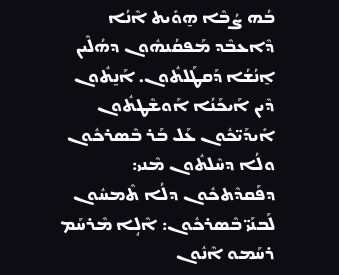ܒܳܗ ܨܳܒܶܐ ܗ̱ܘܺܝܬ ܐܶܢܳܐ ܕܶܐܥܒܶܕ ܡܰܦܩܳܢܗܽܘܢ ܕܗܳܠܶܝܢ ܐ̱ܢܳܫܳܐ ܕܰܩܛܰܠܬܽܘܢ. ܐܰܢ̱ܬܽܘܢ ܕܶܝܢ ܐܰܝܟܰܢܳܐ ܐܰܘܫܶܛܬܽܘܢ ܐܺܝܕܰܝ̈ܟܽܘܢ ܥܰܠ ܒܰܪ ܒܶܣܪܟܽܘܢ ܘܠܳܐ ܕܚܶܠܬܽܘܢ ܡܶܢܝ: ܕܦܰܩܕܶܬܟܽܘܢ ܕܠܳܐ ܬܶܡܚܽܘܢ ܠܰܒܢܰܝ̈ ܒܶܣܪܟܽܘܢ: ܐܶܠܴܐ ܡܶܪܚܰܡ ܪܚܰܡܘ ܐܶܢܽܘܢ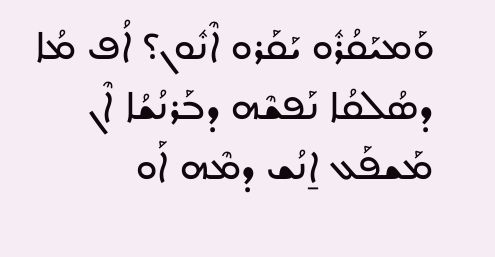ܘܰܡܝܰܩܳܪܽܘ ܝܰܩܰܪܘ ܐܶܢܽܘܢ؟ ܐܳܦ ܡܳܐ ܕܣܳܠܩܳܐ ܢܰܦܫܶܗ ܕܒܰܪܢܳܫܳܐ ܐܶܢ ܡܰܫܦܰܥ ܐ̱ܢܳܫ ܕܡܶܗ ܐܰܘ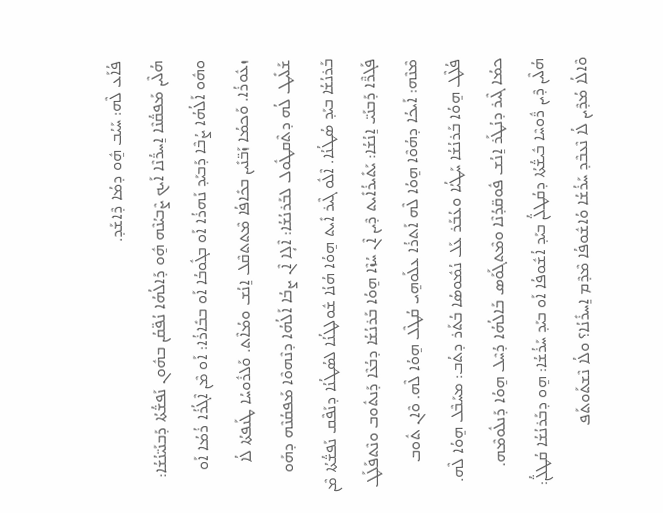ܦܳܐܰܥ ܠܶܗ: ܚܰܝܳܒ ܗ̱ܽܘ ܕܡܳܐ ܕܶܐܫܰܕ.
ܗܳܠܶܝܢ ܡܰܦܩ̈ܳܢܶܐ ܐ̱ܚܪ̈ܳܢܶܐ ܐܰܝܟ ܨܶܒܝܳܢܶܗ ܗ̱ܽܘ ܕܰܐܠܳܗܳܐ ܢܳܦ̈ܩܳܢ ܒܗܽܘܢ ܢܰܦܫ̈ܳܬܳܐ ܕܰܒܢܰܝ̈ܢܳܫܳܐ: ܘܗܽܘ ܐܰܠܳܗܳܐ ܨܳܒܶܐ ܕܰܒܝܰܕ ܢܰܗܪܳܐ ܐܰܘ ܒܓܽܘܒܳܐ ܐܰܘ ܒܒܺܐܪܳܐ: ܐܰܘ ܡܶܢ ܐܶܓܳܪܳܐ ܪܳܡܳܐ ܐܰܘ ܙܥܽܘܪܳܐ. ܘܰܟܡܳܐ ܙܰܒ̈ܢܺܝܢ ܒܟܺܐܦܳܐ ܡܶܬܬܩܶܠ ܐ̱ܢܳܫ ܘܡܳܐܶܬ. ܘܰܠܪܽܘܚܳܐ ܛܰܢܦܬܳܐ ܠܳܐ ܫܰܠܺܝܛ ܠܳܗ ܕܬܶܩܛܽܘܠ ܠܒܰܪܢܳܫܳܐ: ܐܶܠܴܐ ܐܶܢ ܨܒܳܐ ܐܰܠܳܗܳܐ ܕܢܶܗܘܶܐ ܡܰܦܩܳܢܶܗ ܕܗܰܘ ܒܰܪܢܳܫܳܐ ܒܝܰܕ ܤܳܛܳܢܳܐ. ܐܶܠܽܘ ܓܶܝܪ ܐܺܝܬ ܗ̱ܘܳܐ ܗܳܢܳܐ ܫܽܘܠܛܳܢܳܐ ܠܣܳܛܳܢܳܐ ܕܢܰܦܶܩ ܢܰܦܫ̈ܳܬܳܐ ܡܶܢ ܦܰܓܪ̈ܶܐ ܕܰܒܢܰܝ̈ ܐ̱ܢܳܫܳܐ: ܝܰܬܺܝܪܳܐܺܝܬ ܕܶܝܢ ܐܶܢ ܚܳܙܶܐ ܗ̱ܘܳܐ ܒܰܪܢܳܫܳܐ ܕܒܳܥܶܐ ܕܰܢܬܽܘܒ ܘܢܶܬܦܰܠܰܛ ܡܶܢܶܗ: ܐܰܝܟܳܐ ܕܗܳܘܶܐ ܗ̱ܘܳܐ ܠܶܗ ܐܰܬܪܳܐ ܥܠܰܘܗ̱ܝ ܩܳܛܶܠ ܗ̱ܘܳܐ ܠܶܗ. ܘܶܐܢ ܬܽܘܒ ܦܳܠܶܛ ܗ̱ܘܳܐ ܒܰܪܢܳܫܳܐ ܚܰܛܳܝܳܐ ܘܥܳܒܰܪ ܥܰܠ ܢܳܡܽܘܣܳܐ ܒܳܬܰܪ ܕܬܳܒ: ܡܚܰܒܶܠ ܗ̱ܘܳܐ ܠܶܗ. ܟܡܳܐ ܓܶܝܪ ܕܢܳܛܰܪ ܐ̱ܢܳܫ ܦܽܘܩ̈ܕܳܢܶܐ ܘܡܶܬܓܰܘܰܣ ܒܰܐܠܳܗܳܐ ܕܳܚܶܠ ܗ̱ܘܳܐ ܕܰܢܠܽܘܡܶܗ.
ܗܳܠܶܝܢ ܕܶܝܢ ܪ̈ܽܘܚܶܐ ܒܽܝܫ̈ܳܬܳܐ ܕܩܳܛܠ̈ܳܢ ܒܝܰܕ ܐܳܫܽܘܦܳܐ ܐܰܘ ܒܝܰܕ ܚܰܪܳܫܳܐ: ܗ̱ܘ ܕܒܰܪܢܳܫܳܐ ܩܳܛܠ̈ܳܢ: ܘܶܐܠܳܐ ܡܳܕܶܝܢ ܠܳܐ ܢܶܥܒܶܕ ܚܰܪܳܫܳܐ ܘܳܐܫܽܘܦܳܐ ܡܶܕܶܡ ܐ̱ܚܪܺܢܳܐ؟ ܘܠܳܐ ܢܶܫܬܰܘܬܰܦ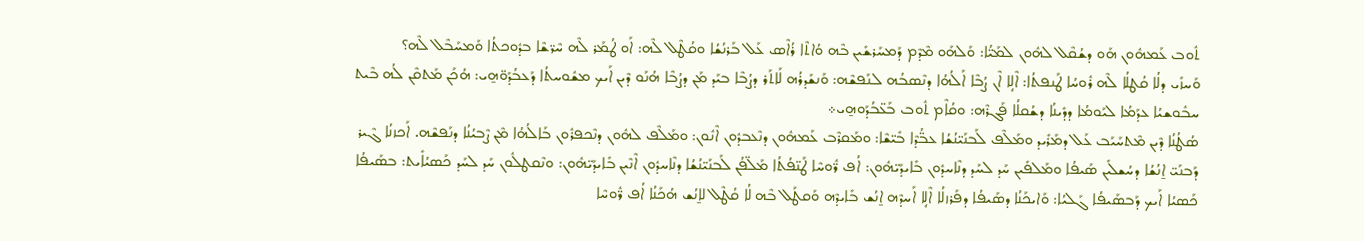ܬܽܘܒ ܥܰܡܗܽܘܢ ܗܰܘ ܕܫܳܩܶܠ ܠܗܽܘܢ ܠܡܰܝ̈ܳܐ: ܘܰܠܗܰܘ ܡܶܕܶܡ ܕܰܡܚܰܪܫܺܝܢ ܒܶܗ ܘܳܐܬܶܐ ܪܳܐܶܣ ܥܰܠ ܒܰܪܢܳܫܳܐ ܘܩܳܛܶܠ ܠܶܗ: ܐܰܘ ܛܳܡܰܪ ܠܶܗ ܚܶܪ̈ܫܶܐ ܒܕܽܘܟܬܳܐ ܘܰܡܚܰܒܶܠ ܠܶܗ؟
ܘܰܚܙܺܝ ܕܠܳܐ ܩܳܛܠܳܐ ܠܶܗ ܪܽܘܚܳܐ ܛܰܢܦܬܳܐ: ܐܶܠܴܐ ܐܶܢ ܨܳܒܶܐ ܐܰܠܳܗܳܐ ܕܢܶܣܒܳܗ ܠܢܰܦܫܶܗ: ܘܰܢܫܰܕܪܳܗ ܠܰܐܬܰܪ ܕܨܳܒܶܐ ܒܝܰܕ ܡܰܢ ܕܨܳܒܶܐ ܗܳܢܰܘ ܕܶܝܢ ܐܰܝܟ ܡܫܽܘܚܬܳܐ ܕܰܥܒܳܕܰܘ̈ܗ̱ܝ: ܗܳܟܰܢ ܡܰܬܩܶܢ ܠܳܗ ܒܶܝܬ ܚܒܽܘܫܝܳܐ ܥܕܰܡܳܐ ܠܝܰܘܡܳܐ ܕܕܺܝܢܳܐ ܕܫܳܩܠܳܐ ܦܰܓܪܶܗ: ܘܩܳܐܶܡ ܬܽܘܒ ܒܰܥ̈ܒܳܕܰܘܗ̱ܝ܀
ܤܳܛܳܢܳܐ ܕܶܝܢ ܡܶܬܚܰܝܰܒ ܥܰܠ ܕܡܰܪܺܝܕ ܘܡܰܠܶܦ ܠܰܒܢܰܝ̈ܢܳܫܳܐ ܥܒ̈ܳܕܶܐ ܒܺܝ̈ܫܶܐ: ܘܡܰܩܪܶܒ ܥܰܡܗܽܘܢ ܕܢܶܥܒܕܽܘܢ ܐܶܢܽܘܢ: ܘܡܰܠܶܦ ܠܗܽܘܢ ܕܢܶܟܦܪܽܘܢ ܒܰܐܠܳܗܳܐ ܡܶܢ ܨܶܒܝܳܢܳܐ ܕܢܰܦܫܶܗ. ܐܰܟܙܢܳܐ ܓܶܝܪ ܕܰܒܢܰܝ̈ ܐ̱ܢܳܫܳܐ ܕܚܳܫܠܺܝܢ ܣܰܝܦܳܐ ܘܡܰܠܦܺܝܢ ܚܰܕ ܠܚܰܕ ܕܢܶܐܚܕܽܘܢ ܒܺܐܝܕܰܝ̈ܗܽܘܢ: ܐܳܦ ܪ̈ܽܘܚܶܐ ܛܰܢ̈ܦܳܬܳܐ ܡܰܠ̈ܦܳܢ ܠܰܒܢܰܝ̈ܢܳܫܳܐ ܕܢܶܐܚܕܽܘܢ ܐܶܢܶܝܢ ܒܺܐܝܕܰܝ̈ܗܽܘܢ: ܘܢܶܩܛܠܽܘܢ ܚܰܕ ܠܚܰܕ ܟܰܣܝܳܐܺܝܬ: ܒܣܰܝܦܳܐ ܟܰܣܝܳܐ ܐܰܝܟ ܕܰܒܣܰܝܦܳܐ ܓܰܠܝܳܐ: ܘܰܐܝܟܰܢܳܐ ܕܣܰܝܦܳܐ ܕܦܰܪܙܠܳܐ ܐܶܠܴܐ ܐܰܚܕܶܗ ܐ̱ܢܳܫ ܒܺܐܝܕܶܗ ܘܰܩܛܰܠ ܒܶܗ ܠܳܐ ܩܳܛܶܠ ܠܐ̱ܢܳܫ ܗܳܟܰܢܳܐ ܐܳܦ ܪ̈ܽܘܚܶܐ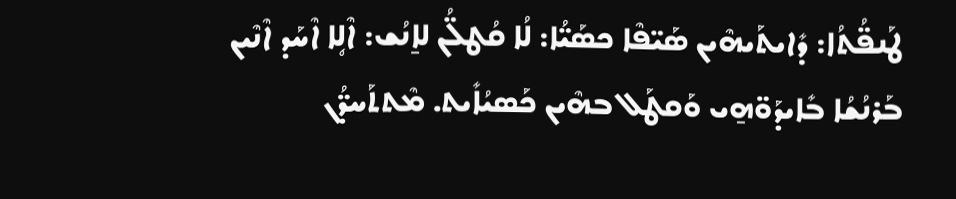ܛܰܢܦ̈ܳܬܳܐ: ܕܺܐܝܬܰܝܗܶܝܢ ܣܰܝ̈ܦܶܐ ܟܣܰܝ̈ܳܐ: ܠܳܐ ܩܳܛܠ̈ܳܢ ܠܐ̱ܢܳܫ: ܐܶܠܴܐ ܐܶܚܰܕ ܐܶܢܶܝܢ ܒܰܪܢܳܫܳܐ ܒܺܐܝܕܰܘ̈ܗ̱ܝ ܘܰܩܛܰܠ ܒܗܶܝܢ ܟܰܣܝܳܐܺܝܬ. ܡܶܬܬܰܚܕ̈ܳܢ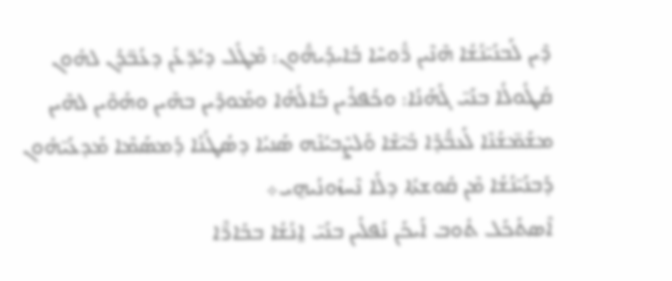ܕܶܝܢ ܠܰܒܢܰܝ̈ܢܳܫܳܐ ܗܶܢܶܝܢ ܪ̈ܽܘܚܶܐ ܒܺܐܝܕܰܝܗ̈ܽܘܢ: ܡܶܛܽܠ ܕܝܳܕ̈ܥܳܢ ܕܥܳܒ̈ܕܳܢ ܠܗܽܘܢ ܩܳܛܽܘܠܳܐ ܒܢܰܝ̈ ܓܺܗܰܢܳܐ: ܘܟܳܦܪܺܝܢ ܒܰܐܠܳܗܳܐ ܘܡܰܘܕܶܝܢ ܒܗܶܝܢ ܘܗܳܘܶܝܢ ܠܗܶܝܢ ܡܫܰܡ̈ܫܳܢܶܐ ܠܰܥܒ̈ܳܕܶܐ ܒܺܝ̈ܫܶܐ ܘܰܠܨܶܒܝܳܢܶܗ ܣܰܢܝܳܐ ܕܤܳܛܳܢܳܐ ܕܰܡܣܰܡܶܐ ܡܰܕܥܰܝ̈ܗܽܘܢ ܕܰܒܢܰܝ̈ܢܳܫܳܐ ܡܶܢ ܩܽܘܫܬܳܐ ܕܠܳܐ ܢܶܚܙܽܘܢܳܝܗ̱ܝ܀
ܐܶܣܬܰܟܰܠ ܬܽܘܒ ܐܰܝܟܰܢ ܢܳܦܠܺܝܢ ܒܢܰܝ̈ ܐ̱ܢܳܫܳܐ ܒܒܺܐܪ̈ܶܐ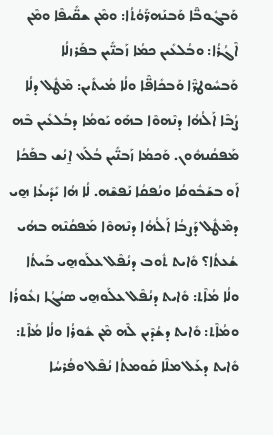ܘܰܒܓܽܘܒ̈ܶܐ ܘܰܒܢܰܗܪ̈ܰܘܳܬܳܐ: ܘܡܶܢ ܫܩ̈ܺܝܦܶܐ ܘܡܶܢ ܐܶܓܳܪܳܐ: ܘܒܳܠܥܺܝܢ ܟܡܳܐ ܙܰܒܢ̈ܺܝܢ ܒܦܰܪܙܠܳܐ ܘܰܒܚܽܘܛܪ̈ܶܐ ܘܰܒܟܺܐܦ̈ܶܐ ܘܠܳܐ ܡܳܝܬܺܝܢ: ܡܶܛܽܠ ܕܠܳܐ ܨܳܒܶܐ ܐܰܠܳܗܳܐ ܕܢܶܗܘܶܐ ܒܗܰܘ ܝܰܘܡܳܐ ܕܒܳܠܥܺܝܢ ܒܶܗ ܡܰܦܩܳܢܗܽܘܢ. ܘܰܟܡܳܐ ܙܰܒܢ̈ܺܝܢ ܒܳܠܰܥ ܐ̱ܢܳܫ ܒܦܰܟܳܐ ܐܰܘ ܒܫܰܒܽܘܩܳܐ ܘܢܳܦܩܳܐ ܢܰܦܫܶܗ. ܠܳܐ ܗܳܐ ܝܺܕܺܝܥܳܐ ܗ̱ܝ ܕܡܶܛܽܠ ܕܰܨܒܳܐ ܐܰܠܳܗܳܐ ܕܢܶܗܘܶܐ ܡܰܦܩܳܢܶܗ ܒܗܳܝ ܫܳܥܬܳܐ؟ ܘܺܐܝܬ ܬܽܘܒ ܕܢܳܦܶܠ ܥܠܰܘܗ̱ܝ ܒܰܝܬܳܐ ܘܠܳܐ ܡܳܐܶܬ: ܘܺܐܝܬ ܕܢܳܦܶܠ ܥܠܰܘܗ̱ܝ ܣܝܳܓܳܐ ܙܥܽܘܪܳܐ ܘܡܳܐܶܬ: ܘܺܐܝܬ ܕܫܳܕܶܝܢ ܠܶܗ ܡܶܢ ܫܽܘܪܳܐ ܘܠܳܐ ܡܳܐܶܬ:
ܘܺܐܝܬ ܕܥܰܠ ܡܠܶܐ ܩܰܘܡܬܳܐ ܢܳܦܶܠ ܘܦܳܪܚܳܐ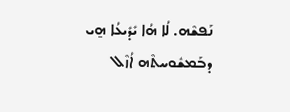ܢܰܦܫܶܗ. ܠܳܐ ܗܳܐ ܝܺܕܺܝܥܳܐ ܗ̱ܝ ܕܒܰܡܫܽܘܚܬܶܗ ܐܳܙܶܠ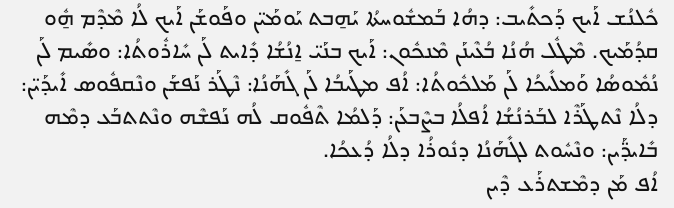ܟܽܠܢܳܫ ܐܰܝܟ ܕܰܟܬܺܝܒ: ܕܗܳܐ ܒܰܡܫܽܘܚܬܳܐ ܝܰܗ̱ܒܬ ܝܰܘܡܰܝ̈ܢ ܘܦܰܘܫܰܢ ܐܰܝܟ ܠܳܐ ܡܶܕܶܡ ܗ̱ܽܘ ܩܕܳܡܰܝܟ. ܡܶܛܽܠ ܗܳܢܳܐ ܒܳܥܶܝܢܰܢ ܡܶܢܟܽܘܢ: ܐܰܝܟ ܒܢܰܝ̈ ܐ̱ܢܳܫܳܐ ܕܺܐܝܬ ܠܰܢ ܚܺܐܪܽܘܬܳܐ: ܘܣܺܝܡ ܠܰܢ ܢܳܡܽܘܣܳܐ ܘܰܡܠܺܝܟܳܐ ܠܰܢ ܡܰܠܟܽܘܬܳܐ: ܐܳܦ ܡܛܰܝܒܳܐ ܠܰܢ ܓܺܗܰܢܳܐ: ܢܶܛܰܪ ܢܰܦܫܰܢ ܘܢܶܩܦܽܘܣ ܐܺܝܕܰܝ̈ܢ: ܕܠܳܐ ܢܶܬܛܰܪܶܐ ܠܒܰܪܢܳܫܳܐ ܐܳܦܠܳܐ ܒܨܶܒܥܰܢ: ܕܰܠܡܳܐ ܬܶܦܽܘܩ ܠܳܗ ܢܰܦܫܶܗ ܘܢܶܬܬܒܰܥ ܕܡܶܗ ܒܺܐܝܕ̈ܰܝܢ: ܘܢܶܚܽܘܬ ܠܓܺܗܰܢܳܐ ܕܢܽܘܪܳܐ ܕܠܳܐ ܕܳܥܟܳܐ.
ܐܳܦ ܡܰܢ ܕܡܶܫܬܪܰܥ ܕܶܝܢ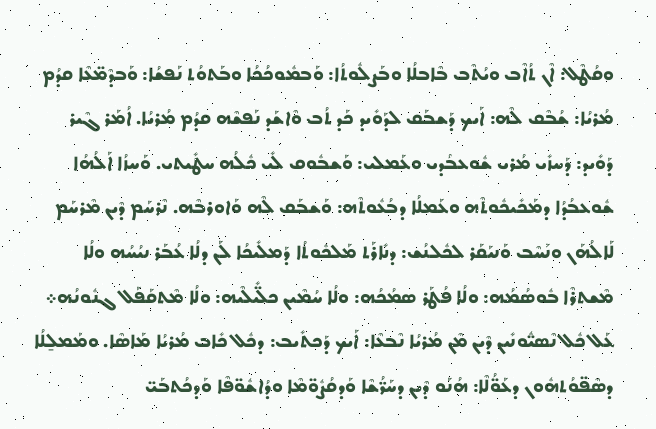ܘܩܳܛܶܠ: ܐܶܢ ܬܳܐܶܒ ܘܝܳܬܶܒ ܒܶܐܒܠܳܐ ܘܒܰܨܠܽܘܬܳܐ: ܘܰܒܡܽܘܟܳܟܳܐ ܘܒܰܬܘܳܬ ܢܰܦܫܳܐ: ܘܰܒܕܶܡ̈ܥܶܐ ܩܕܳܡ ܡܳܪܝܳܐ: ܫܳܒܶܩ ܠܶܗ: ܐܰܝܟ ܕܰܫܒܰܩ ܠܕܰܘܺܝܕ ܟܰܕ ܬܳܒ ܘܶܐܫܰܕ ܢܰܦܫܶܗ ܩܕܳܡ ܡܳܪܝܳܐ. ܐܳܡܰܪ ܓܶܝܪ ܕܰܘܺܝܕ: ܕܰܚܙܺܝ ܡܳܪܝ ܫܽܘܥܒܳܕܝ ܘܥܰܡܠܝ: ܘܰܫܒܽܘܩ ܠܺܝ ܟܽܠܳܗ ܚܛܺܝܬܝ. ܘܰܚܙܳܐ ܐܰܠܳܗܳܐ ܫܽܘܥܒܳܕܳܐ ܕܡܰܟܺܝܟܽܘܬܶܗ ܘܥܰܡܠܳܐ ܕܒܳܥܽܘܬܶܗ: ܘܰܫܒܰܩ ܠܶܗ ܘܰܐܘܪܒܶܗ. ܢܶܪܚܰܡ ܕܶܝܢ ܡܶܪܚܰܡ ܠܰܐܠܳܗܰܢ ܘܢܰܚܶܒ ܘܰܢܝܰܩܰܪ ܠܟܽܠܢܳܫ: ܕܢܺܐܪܰܬ ܡܰܠܟܽܘܬܳܐ ܕܰܡܠܺܝܟܳܐ ܠܰܢ ܕܠܳܐ ܥܳܒܰܪ ܢܝܳܚܳܗ ܘܠܳܐ ܡܶܫܬܪܶܐ ܒܽܘܣܳܡܳܗ: ܘܠܳܐ ܦܳܛܰܪ ܣܡܳܟܳܗ: ܘܠܳܐ ܚܳܡܶܝܢ ܟܠ̈ܺܝܠܶܝܗ: ܘܠܳܐ ܡܶܬܩܰܦܰܠ ܓܢܽܘܢܳܗ܀
ܥܰܠ ܟܽܠ ܢܶܣܝ̈ܽܘܢܺܝܢ ܕܶܝܢ ܡܶܢ ܡܳܪܝܳܐ ܢܶܒܥܶܐ: ܐܰܝܟ ܕܰܟܬܺܝܒ: ܕܟܽܠ ܟܺܐܒ ܡܳܪܝܳܐ ܡܰܐܣܶܐ. ܘܡܰܡܠ̱ܠܳܐ ܕܣܶܦ̈ܘܳܬܗܽܘܢ ܕܥܰܘ̈ܳܠܶܐ: ܗܳܢܰܘ ܕܶܝܢ ܕܚܰܪ̈ܳܫܶܐ ܘܰܕܩܳܨܽܘ̈ܡܶܐ ܘܕܳܐܫܽܘ̈ܦܶܐ ܘܰܕܟܳܬܒܰܝ̈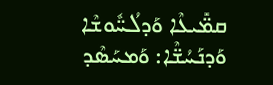ܩܡ̈ܺܝܥܶܐ ܘܰܕܠܳܚ̈ܽܘܫܶܐ ܘܰܕܢܰܚܳܫ̈ܶܐ: ܘܰܡܚܰܣܶܕ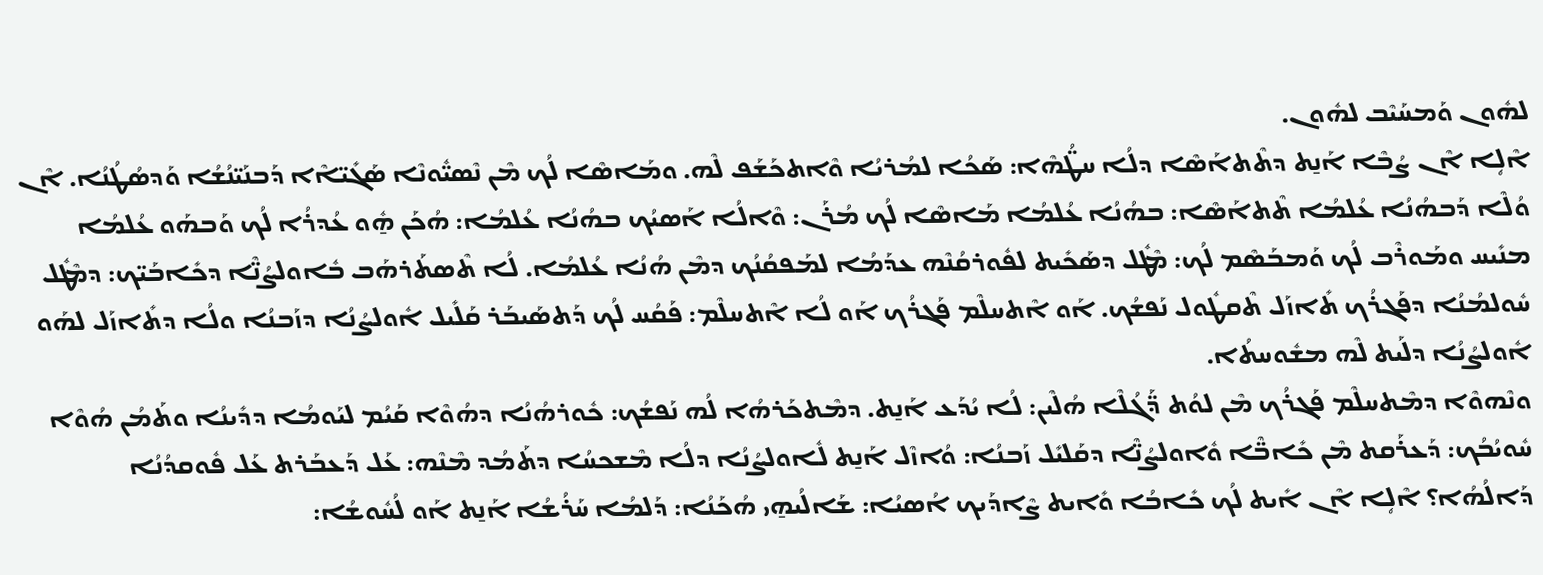ܠܗܽܘܢ ܘܰܡܚܰܝܶܒ ܠܗܽܘܢ.
ܐܶܠܴܐ ܐܶܢ ܨܳܒܶܐ ܐܰܢ̱ܬ ܕܬܶܬܐܰܣܶܐ ܕܠܳܐ ܚܛ̈ܳܗܶܐ: ܣܰܟܳܐ ܠܡܳܪܝܳܐ ܘܶܐܬܟܰܫܰܦ ܠܶܗ. ܘܡܰܐܣܶܐ ܠܳܟ ܡܶܢ ܢܶܣܝ̈ܽܘܢܶܐ ܣܰܓܺܝ̈ܐܶܐ ܕܰܒܢܰܝ̈ܢܳܫܳܐ ܘܰܕܤܳܛܳܢܳܐ. ܐܶܢ ܘܳܠܶܐ ܕܰܒܗܳܢܳܐ ܥܳܠܡܳܐ ܬܶܬܐܰܣܶܐ: ܒܗܳܢܳܐ ܥܳܠܡܳܐ ܡܰܐܣܶܐ ܠܳܟ ܡܳܪܰܢ: ܘܶܐܠܳܐ ܐܰܣܝܳܟ ܒܗܳܢܳܐ ܥܳܠܡܳܐ: ܗܳܟܰܢ ܗ̱ܽܘ ܥܳܕܪܳܐ ܠܳܟ ܘܰܒܗܰܘ ܥܳܠܡܳܐ ܡܢܺܝܚ ܘܡܰܘܪܶܒ ܠܳܟ ܘܰܡܒܰܣܶܡ ܠܳܟ: ܡܶܛܽܠ ܕܣܰܟܺܝܬ ܠܦܽܘܪܩܳܢܶܗ ܥܕܰܡܳܐ ܠܡܰܦܩܳܢܳܟ ܕܡܶܢ ܗܳܢܳܐ ܥܳܠܡܳܐ. ܠܳܐ ܬܶܣܬܰܪܗܰܒ ܒܽܐܘܠܨܳܢ̈ܶܐ ܕܟܺܐܒܰܝ̈ܟ: ܕܡܶܛܽܠ ܚܽܘܠܡܳܢܳܐ ܕܦܰܓܪܳܟ ܬܺܐܙܰܠ ܬܶܩܛܽܘܠ ܢܰܦܫܳܟ. ܐܰܘ ܐܶܬܚܠܶܡ ܦܰܓܪܳܟ ܐܰܘ ܠܳܐ ܐܶܬܚܠܶܡ: ܦܰܩܳܚ ܠܳܟ ܕܰܬܣܰܝܒܰܪ ܩܰܠܺܝܠ ܐܽܘܠܨܳܢܳܐ ܕܙܰܒܢܳܐ ܘܠܳܐ ܕܬܺܐܙܰܠ ܠܗܰܘ ܐܽܘܠܨܳܢܳܐ ܕܠܰܝܬ ܠܶܗ ܡܫܽܘܚܬܳܐ.
ܘܢܶܗܘܶܐ ܕܡܶܬܚܠܶܡ ܦܰܓܪܳܟ ܡܶܢ ܠܘܳܬ ܕ̈ܰܓܳܠܶܐ ܗܳܠܶܝܢ: ܠܳܐ ܝܳܕܰܥ ܐܰܢ̱ܬ. ܕܡܶܬܟܰܪܗܳܐ ܠܳܗ ܢܰܦܫܳܟ: ܟܽܘܪܗܳܢܳܐ ܕܗܳܘܶܐ ܩܰܝܳܡ ܠܝܰܘܡܳܐ ܕܕܺܝܢܳܐ ܘܬܰܡܳܢ ܗܳܘܶܐ ܚܽܘܝܳܒܳܟ: ܕܰܥܪܰܩܬ ܡܶܢ ܟܺܐܒ̈ܶܐ ܘܽܐܘܠܨܳܢ̈ܶܐ ܕܩܰܠܝܺܠ ܙܰܒܢܳܐ: ܘܳܐܙܶܠ ܐܰܢ̱ܬ ܠܽܐܘܠܨܳܢܳܐ ܕܠܳܐ ܡܶܫܟܚܳܐ ܕܬܰܡܳܕ ܡܶܢܶܗ: ܥܰܠ ܕܰܥܒܰܪܬ ܥܰܠ ܦܽܘܩܕܳܢܳܐ ܕܰܐܠܳܗܳܐ؟ ܐܶܠܴܐ ܐܶܢ ܐܺܝܬ ܠܳܟ ܟܺܐܒܳܐ ܘܺܐܝܬ ܨܶܐܕܰܝܟ ܐܳܣܝܳܐ: ܫܰܐܠܳܝܗ̱ܝ ܗܳܟܰܢܳܐ: ܕܰܠܡܳܐ ܚܰܪܳܫܳܐ ܐܰܢ̱ܬ ܐܰܘ ܠܳܚܽܘܫܳܐ: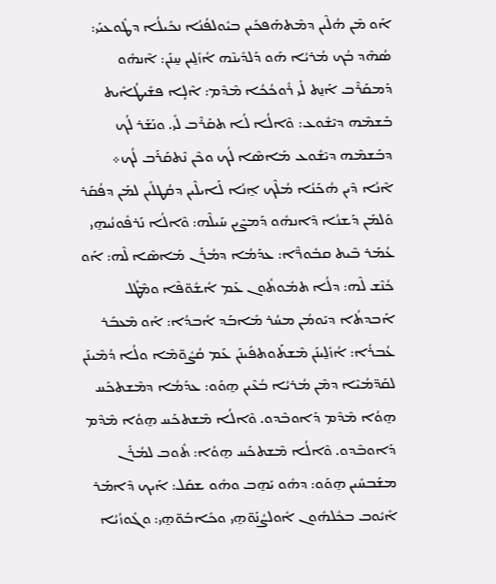ܐܰܘ ܡܶܢ ܗܳܠܶܝܢ ܕܡܶܬܗܰܦܟܺܝܢ ܒܝܽܘܠܦܳܢܳܐ ܢܟܺܝܠܳܐ ܕܛܽܘܥܝܰܝ: ܣܳܗܶܕ ܒܳܟ ܡܳܪܝܳܐ ܗܰܘ ܕܰܠܕܺܝܢܶܗ ܐܳܙܺܠ̱ܝܢ ܚ̱ܢܰܢ: ܐܶܢܗܽܘ ܕܰܡܩܰܪܶܒ ܐܰܢ̱ܬ ܠܺܝ ܪܽܘܟܳܟܳܐ ܡܶܕܶܡ: ܐܶܠܴܐ ܦܫܺܝܛܳܐܺܝܬ ܒܰܫܡܶܗ ܕܝܶܫܽܘܥ: ܘܶܐܠܳܐ ܠܳܐ ܬܩܰܪܶܒ ܠܺܝ. ܘܢܰܫܰܪ ܠܳܟ ܕܒܰܫܡܶܗ ܕܝܶܫܽܘܥ ܡܰܐܣܶܐ ܠܳܟ ܘܟܶܢ ܢܶܬܩܰܪܰܒ ܠܳܟ܀
ܐܶܢܳܐ ܕܶܝܢ ܗܳܟܰܢܳܐ ܡܳܠܶܟ ܐ̱ܢܳܐ ܠܰܐܝܠܶܝܢ ܕܩܳܛܠܺܝܢ ܠܡܰܢ ܕܦܳܩܰܪ ܘܰܠܡܰܢ ܕܰܫܢܳܐ ܕܶܐܢܗܽܘ ܕܰܡܨܶܝܢ ܚܰܝܠܶܗ: ܘܶܐܠܳܐ ܢܰܪܦܽܘܢܳܝܗ̱ܝ ܥܳܡܰܪ ܒܶܝܬ ܩܒܽܘܪ̈ܶܐ: ܥܕܰܡܳܐ ܕܡܳܪܰܢ ܡܰܐܣܶܐ ܠܶܗ: ܐܰܘ ܟܳܢܶܫ ܠܶܗ: ܕܠܳܐ ܬܡܽܘܬܽܘܢ ܥܰܡ ܐܳܫܽܘ̈ܦܶܐ ܘܡܶܛܽܠ ܐܰܒܕܬܳܐ ܕܝܰܘܡܳܢ ܡܚܳܪ ܡܺܐܒܰܕ ܐܳܒܕܳܐ: ܐܰܘ ܡܶܥܒܰܪ ܥܳܒܪܳܐ: ܐܳܙܺܠ̱ܝܢܰܢ ܡܶܫܬܰܘܬܦܺܝܢܰܢ ܥܰܡ ܩܳܨܽܘ̈ܡܶܐ ܘܠܳܐ ܕܳܡܶܝܢܰܢ ܠܩܰܕ̈ܡܳܝܶܐ ܕܡܶܢ ܡܳܪܝܳܐ ܒܳܥܶܝܢ ܗ̱ܘܰܘ: ܥܕܰܡܳܐ ܕܡܶܫܬܟܰܚ ܗ̱ܘܳܐ ܡܶܕܶܡ ܕܰܐܘܒܶܕܘ. ܘܶܐܠܳܐ ܡܶܫܬܟܰܚ ܗ̱ܘܳܐ ܡܶܕܶܡ ܕܰܐܘܒܶܕܘ. ܘܶܐܠܳܐ ܡܶܫܬܟܰܚ ܗ̱ܘܳܐ: ܬܽܘܒ ܠܡܳܪܰܢ ܡܫܰܒܚܺܝܢ ܗ̱ܘܰܘ: ܕܗܽܘ ܝܰܗ̱ܒ ܘܗܽܘ ܫܩܰܠ: ܐܰܝܟ ܕܶܐܡܰܪ ܐܺܝܽܘܒ ܒܟܽܠܗܽܘܢ ܐܽܘܠܨܳܢܰܘ̈ܗ̱ܝ ܘܟܺܐܒܰܘ̈ܗ̱ܝ: ܘܓܽܘܙܳܝܳܐ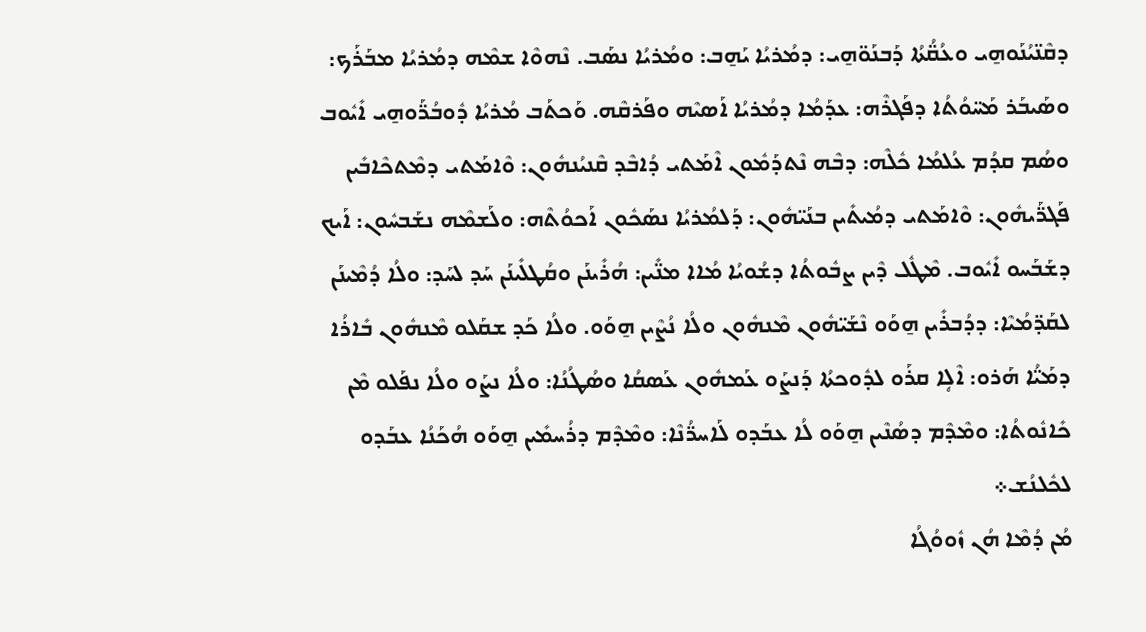ܕܩܶܢ̈ܝܳܢܰܘܗ̱ܝ ܘܥܳܩ̈ܳܬܳܐ ܕܰܒܢܰܘ̈ܗ̱ܝ: ܕܡܳܪܝܳܐ ܝܰܗ̱ܒ: ܘܡܳܪܝܳܐ ܢܣܰܒ. ܢܶܗܘܶܐ ܫܡܶܗ ܕܡܳܪܝܳܐ ܡܒܰܪܰܟ:
ܘܣܰܝܒܰܪ ܡܰܚ̈ܘܳܬܳܐ ܕܦܰܓܪܶܗ: ܥܕܰܡܳܐ ܕܡܳܪܝܳܐ ܐܰܣܝܶܗ ܘܦܰܪܩܶܗ. ܘܰܟܬܰܒ ܡܳܪܝܳܐ ܕܽܘܒܳܪ̈ܰܘܗ̱ܝ ܐܺܝܽܘܒ ܘܣܳܡ ܩܕܳܡ ܥܳܠܡܳܐ ܟܽܠܶܗ: ܕܒܶܗ ܢܶܬܕܰܡܽܘܢ ܐܶܡܰܬܝ ܕܳܐܒܶܕ ܩܶܢܝܳܢܗܽܘܢ: ܘܶܐܡܰܬܝ ܕܡܶܬܟܶܐܒܺܝܢ ܦܰܓܪ̈ܰܝܗܽܘܢ: ܘܶܐܡܰܬܝ ܕܡܳܝܬܺܝܢ ܒܢܰܝ̈ܗܽܘܢ: ܕܰܠܡܳܪܝܳܐ ܢܣܰܟܽܘܢ ܐܰܟܘܳܬܶܗ: ܘܠܰܫܡܶܗ ܢܫܰܒܚܽܘܢ: ܐܰܝܟ ܕܫܰܒܰܚܘ ܐܺܝܽܘܒ. ܡܶܛܽܠ ܕܶܝܢ ܨܒܽܘܬܳܐ ܕܫܳܘܝܳܐ ܡܳܐܐ ܡܢ̈ܺܝܢ: ܗܳܪܺܝܢܰܢ ܘܩܳܛܠܺܝܢܰܢ ܚܰܕ ܠܚܰܕ: ܘܠܳܐ ܕܳܡܶܝܢܰܢ ܠܩܰܕ̈ܡܳܝܶܐ: ܕܕܳܒܪܺܝܢ ܗ̱ܘܰܘ ܢܶܫܰܝ̈ܗܽܘܢ ܡܶܢܗܽܘܢ ܘܠܳܐ ܢܳܨܶܝܢ ܗ̱ܘܰܘ. ܘܠܳܐ ܟܰܕ ܫܩܰܠܘ ܡܶܢܗܽܘܢ ܒܺܐܪܳܐ ܕܡܰܝ̈ܳܐ ܗܰܪܘ: ܐܶܠܴܐ ܩܪܰܘ ܠܕܽܘܟܬܳܐ ܕܰܢܨܰܘ ܥܰܡܗܽܘܢ ܥܰܣܩܳܐ ܘܤܳܛܳܢܳܐ: ܘܠܳܐ ܢܨܰܘ ܘܠܳܐ ܢܦܰܠܘ ܡܶܢ ܟܺܐܢܽܘܬܳܐ: ܘܡܶܕܶܡ ܕܣܳܢܶܝܢ ܗ̱ܘܰܘ ܠܳܐ ܥܒܰܕܘ ܠܰܐܚܪ̈ܳܢܶܐ: ܘܡܶܕܶܡ ܕܪܳܚܡܺܝܢ ܗ̱ܘܰܘ ܗܳܟܰܢܳܐ ܥܒܰܕܘ ܠܟܽܠܢܳܫ܀
ܡܳܢ ܕܳܡܶܐ ܗܳܢ ܙܽܘܘܳܓܳܐ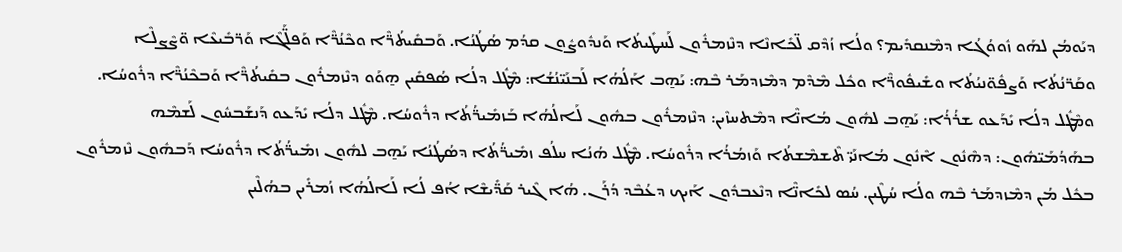ܕܝܰܘܡܳܢ ܠܗܰܘ ܙܽܘܘܳܓܳܐ ܕܡܶܢܩܕܺܝܡ؟ ܘܠܳܐ ܙܳܕܶܩ ܠ̈ܟܺܐܢܶܐ ܕܢܶܙܡܪܽܘܢ ܠܰܚܛܺܝܬܳܐ ܘܰܢܕܽܘܨܽܘܢ ܩܕܳܡ ܤܳܛܳܢܳܐ. ܘܰܒܩܺܝܬܳܪ̈ܶܐ ܘܟܶܢܳܪ̈ܶܐ ܘܰܦܠ̈ܰܓܶܐ ܘܰܪ̈ܒܺܝܥܶܐ ܘ̈ܨܶܨܠܶܐ ܘܩܰܪ̈ܢܳܬܳܐ ܘܰܨܦܽܘ̈ܢܝܳܬܳܐ ܘܫܺܝܦܽܘܪ̈ܶܐ ܘܟܽܠ ܡܶܕܶܡ ܕܡܶܙܕܡܰܪ ܒܶܗ: ܝܰܗ̱ܒ ܐܰܠܳܗܳܐ ܠܰܒܢܰܝ̈ܢܳܫܳܐ: ܡܶܛܽܠ ܕܠܳܐ ܣܳܦܩܺܝܢ ܗ̱ܘܰܘ ܕܢܶܙܡܪܽܘܢ ܒܩܺܝܬܳܪ̈ܶܐ ܘܰܒܟܶܢܳܪ̈ܶܐ ܕܪܽܘܚܳܐ. ܘܡܶܛܽܠ ܕܠܳܐ ܝܺܕܰܥܘ ܫܪܳܪܳܐ: ܝܰܗ̱ܒ ܠܗܽܘܢ ܡܳܐܢ̈ܶܐ ܕܡܶܬܚܙܶܝܢ: ܕܢܶܙܡܪܽܘܢ ܒܗܽܘܢ ܠܰܐܠܳܗܳܐ ܒܰܙܡܺܝܪ̈ܳܬܳܐ ܕܪܽܘܚܳܐ. ܡܶܛܽܠ ܕܠܳܐ ܝܺܕܰܥܘ ܕܰܢܫܰܒܚܽܘܢ ܠܰܫܡܶܗ ܒܗܰܕܳܡܰܝ̈ܗܽܘܢ: ܕܗܶܢܽܘܢ ܐܶܢܽܘܢ ܡܳܐܢܰܝ̈ ܬܶܫܡܶܫܬܳܐ ܘܰܙܡܳܪܳܐ ܕܪܽܘܚܳܐ. ܡܶܛܽܠ ܗܳܢܳܐ ܚܠܳܦ ܙܡܺܝܪ̈ܳܬܳܐ ܕܤܳܛܳܢܳܐ ܝܰܗ̱ܒ ܠܗܽܘܢ ܙܡܺܝܪ̈ܳܬܳܐ ܕܪܽܘܚܳܐ ܕܰܒܗܽܘܢ ܢܶܙܡܪܽܘܢ ܒܟܽܠ ܡܳܢ ܕܡܶܙܕܡܰܪ ܒܶܗ ܘܠܳܐ ܚܳܛܶܝܢ. ܚܳܣ ܠܟܺܐܢ̈ܶܐ ܕܢܶܥܒܕܽܘܢ ܐܰܝܟ ܕܥܳܒܶܕ ܕܳܪܰܢ. ܗܳܐ ܓܶܝܪ ܩܰܕ̈ܺܝܫܶܐ ܐܳܦ ܠܳܐ ܠܰܐܠܳܗܳܐ ܙܳܡܪܺܝܢ ܒܗܳܠܶܝܢ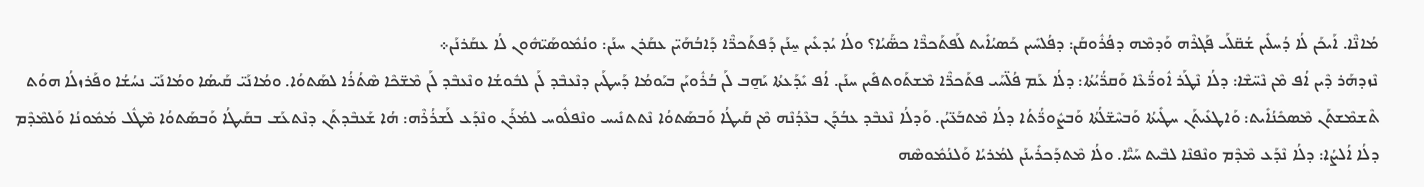ܡܳܐܢ̈ܶܐ. ܐܰܝܟܰܢ ܠܳܐ ܕܳܚܠܺܝܢ ܫܳܩ̈ܠܰܝ ܦܰܓܪܶܗ ܘܰܕܡܶܗ ܕܦܳܪܽܘܩܰܢ: ܕܦܳܠܚܺܝܢ ܟܰܣܝܳܐܺܝܬ ܠܰܦܬܰܟܪ̈ܶܐ ܟܣ̈ܰܝܳܐ؟ ܘܠܳܐ ܝܳܕܥܺܝܢ ܚ̱ܢܰܢ ܕܰܦܬܰܟܪ̈ܶܐ ܕܰܐܒܳܗܰܝ̈ܢ ܥܩܰܪܢ ܚܢܰܢ: ܘܢܳܡܽܘܣܰܝ̈ܗܽܘܢ ܠܳܐ ܥܩܰܪܢܰܢ܀
ܢܶܙܕܗܰܪ ܕܶܝܢ ܐܳܦ ܡܶܢ ܢܶܚ̈ܫܶܐ: ܕܠܳܐ ܢܶܛܰܪ ܐܽܘܪ̈ܳܥܶܐ ܘܰܩܪ̈ܳܝܳܬܳܐ: ܕܠܳܐ ܥܰܡ ܦܳܠ̈ܚܰܝ ܦܬܰܟܪ̈ܶܐ ܡܶܫܬܰܘܬܦܺܝܢ ܚܢܰܢ. ܐܳܦ ܝܺܕܰܥܬܳܐ ܝܰܗ̱ܒ ܠܰܢ ܒܳܪܽܘܝܰܢ ܒܝܰܘܡܳܐ ܕܰܚܛܰܝܢ ܕܢܶܥܒܶܕ ܠܰܢ ܠܒܽܘܫܳܐ ܘܢܶܥܒܶܕ ܠܰܢ ܡܶܫ̈ܟܶܐ ܣܶܬܳܪܳܐ ܠܣܰܬܘܳܐ. ܘܡܳܐܢܰܝ̈ ܩܰܝܣܳܐ ܘܡܳܐܢܰܝ̈ ܢܚܳܫܳܐ ܘܦܰܪܙܠܳܐ ܗܘܳܬ ܬܶܫܡܶܫܬܰܢ ܡܶܣܟܺܢܳܐܺܝܬ: ܘܰܐܛܥܺܝܬܰܢ ܚܛܺܝܬܳܐ ܘܰܒܚܶܫ̈ܠܳܬܳܐ ܘܰܒܨܽܘܪ̈ܳܬܳܐ ܕܠܳܐ ܡܶܬܒܰܥ̈ܝܳܢ. ܘܰܕܠܳܐ ܢܶܥܒܶܕ ܥܒܳܕܰܢ ܒܥܶܕܳܢܶܗ ܡܶܢ ܩܰܝܛܳܐ ܘܰܒܣܰܬܘܳܐ ܢܶܬܬܢܺܝܚ ܘܢܶܦܠܽܘܚ ܠܡܳܪܰܢ ܘܢܶܕܰܥ ܠܰܫܪܳܪܶܗ: ܗܳܐ ܫܰܥܒܶܕܬܰܢ ܕܢܶܬܥܰܫ ܒܩܰܝܛܳܐ ܘܰܒܣܰܬܘܳܐ ܡܶܛܽܠ ܡܳܡܽܘܢܳܐ ܘܰܠܡܶܕܶܡ ܕܠܳܐ ܐܳܠܨܳܐ: ܕܠܳܐ ܢܶܕܰܥ ܡܶܕܶܡ ܘܢܶܦܢܶܐ ܠܒܶܝܬ ܚܰܝ̈ܶܐ. ܘܠܳܐ ܡܶܬܕܰܟܪܺܝܢܰܢ ܠܡܳܪܝܳܐ ܘܰܠܢܳܡܽܘܣܶܗ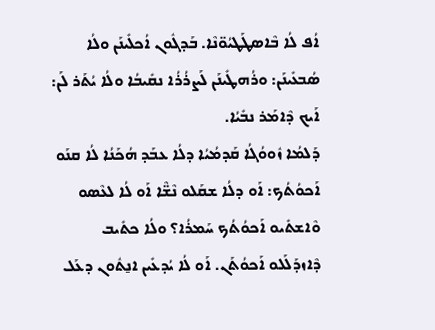ܐܳܦ ܠܳܐ ܒܶܐܤܛܰܛܝܳܘ̈ܢܶܐ. ܒܰܕܓܽܘܢ ܐܳܟܠܺܝܢܰܢ ܘܠܳܐ ܣܳܒܥܺܝܢܰܢ: ܘܪܳܗܛܺܝܢܰܢ ܠܰܨܪܳܪܳܐ ܢܩܺܝܒܳܐ ܘܠܳܐ ܝܳܬܰܪ ܠܰܢ: ܐܰܝܟ ܕܶܐܡܰܪ ܢܒܺܝܳܐ.
ܕܰܠܡܳܐ ܙܽܘܘܳܓܳܐ ܩܰܕܡܳܝܳܐ ܕܠܳܐ ܥܒܰܕ ܗܳܟܰܢܳܐ ܠܳܐ ܩܢܰܘ ܐܰܟܘܳܬܳܟ: ܐܰܘ ܕܠܳܐ ܫܩܰܠܘ ܢܶܫ̈ܶܐ ܐܰܘ ܠܳܐ ܠܥܶܣܘ ܘܶܐܫܬܺܝܘ ܐܰܟܘܳܬܳܟ ܚܰܡܪܳܐ؟ ܘܠܳܐ ܟܬܺܝܒ ܕܶܐܙܕܰܠܰܠܘ ܐܰܟܘܳܬܰܢ. ܐܰܘ ܠܳܐ ܝܳܕܥܺܝܢ ܐܢ̱ܬܽܘܢ ܕܥܰܠ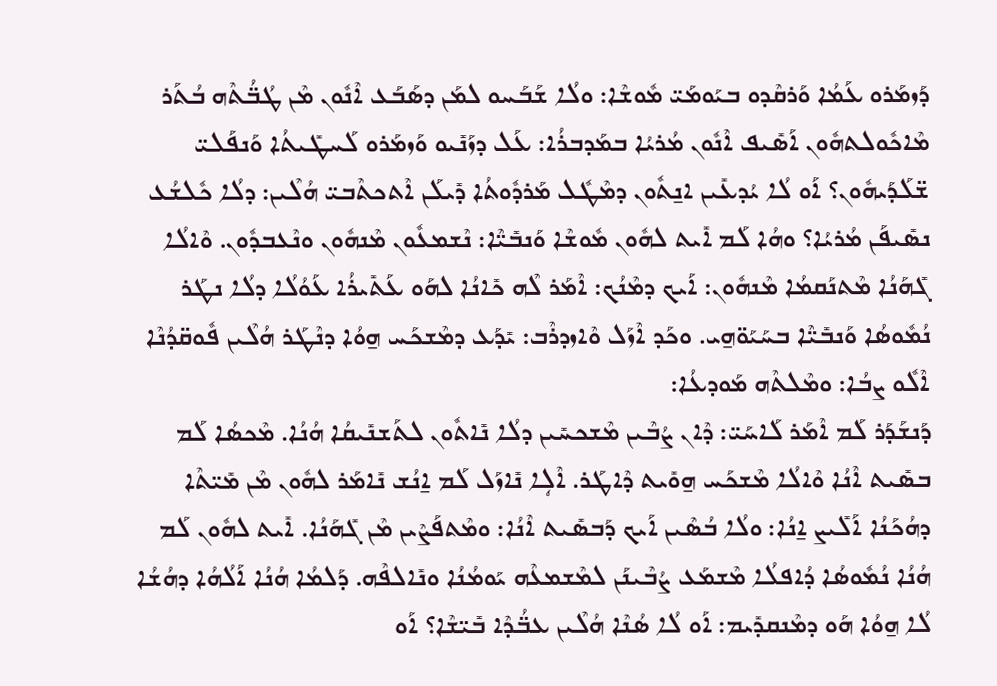ܕܰܙܡܰܪܘ ܥܰܡܳܐ ܘܰܪܩܶܕܘ ܒܝܰܘܡܰܝ̈ ܡܽܘܫܶܐ: ܘܠܳܐ ܫܰܒܰܚܘ ܠܡܰܢ ܕܣܰܒܰܥ ܐܶܢܽܘܢ ܡܶܢ ܛܳܒ̈ܳܬܶܗ ܒܳܬܰܪ ܡܶܐܟܽܘܠܬܗܽܘܢ ܐܰܣܺܝܦ ܐܶܢܽܘܢ ܡܳܪܝܳܐ ܒܡܰܕܒܪܳܐ: ܥܰܠ ܕܙܰܢܺܝܘ ܘܰܙܡܰܪܘ ܠܰܚܛܺܝܬܳܐ ܘܰܢܦܰܠܝ̈ ܫ̈ܠܰܕܰܝܗܽܘܢ؟ ܐܰܘ ܠܳܐ ܝܳܕܥܺܝܢ ܐܢ̱ܬܽܘܢ ܕܡܶܛܽܠ ܡܰܪܕܽܘܬܳܐ ܕܺܝܠܰܢ ܐܶܬܟܬܶܒܝ̈ ܗܳܠܶܝܢ: ܕܠܳܐ ܟܽܠܫܳܥ ܢܣܺܝܦܰܢ ܡܳܪܝܳܐ؟ ܘܗܳܐ ܠܰܡ ܐܺܝܬ ܠܗܽܘܢ ܡܽܘܫܶܐ ܘܰܢܒܺܝ̈ܶܐ: ܢܶܫܡܥܽܘܢ ܡܶܢܗܽܘܢ ܘܢܶܥܒܕܽܘܢ. ܘܶܐܠܳܐ ܓܺܗܰܢܳܐ ܡܶܬܢܰܩܡܳܐ ܡܶܢܗܽܘܢ: ܐܰܝܟ ܕܡܶܢܳܟ: ܐܶܡܰܪ ܠܶܗ ܟܺܐܢܳܐ ܠܗܰܘ ܥܰܬܺܝܪܳܐ ܥܰܘܳܠܳܐ ܕܠܳܐ ܢܛܰܪ ܢܳܡܽܘܣܳܐ ܘܰܢܒܺܝ̈ܶܐ ܒܚܰܝܰܘ̈ܗ̱ܝ. ܘܟܰܕ ܐܶܙܰܠ ܘܶܐܙܕܪܶܒ: ܝܺܕܰܥ ܕܡܶܫܟܰܚ ܗ̱ܘܳܐ ܕܢܶܛܰܪ ܗܳܠܶܝܢ ܦܽܘܩ̈ܕܳܢܶܐ ܐܶܠܽܘ ܨܒܳܐ: ܘܡܶܠܬܶܗ ܡܰܘܕܥܳܐ:
ܕܰܢܫܰܕܰܪ ܠܰܡ ܐܶܡܰܪ ܠܰܐܚܰܝ̈: ܕܶܐܢ ܨܳܒܶܝܢ ܡܶܫܟܚܺܝܢ ܕܠܳܐ ܢܺܐܬܽܘܢ ܠܬܰܫܢܺܝܩܳܐ ܗܳܢܳܐ. ܡܶܟܣܳܐ ܠܰܡ ܒܣܺܝܬ ܐܶܢܳܐ ܘܶܐܠܳܐ ܡܶܫܟܰܚ ܗ̱ܘܺܝܬ ܕܶܐܛܰܪ. ܐܶܠܴܐ ܢܺܐܙܰܠ ܠܰܡ ܐ̱ܢܳܫ ܢܺܐܡܰܪ ܠܗܽܘܢ ܡܶܢ ܡܺܝ̈ܬܶܐ ܕܗܳܟܰܢܳܐ ܐܰܠܺܝܨ ܐ̱ܢܳܐ: ܘܠܳܐ ܒܳܣܶܝܢ ܐܰܝܟ ܕܰܒܣܺܝܬ ܐܶܢܳܐ: ܘܡܶܬܦܰܨܶܝܢ ܡܶܢ ܓܺܗܰܢܳܐ. ܐܺܝܬ ܠܗܽܘܢ ܠܰܡ ܗܳܢܳܐ ܢܳܡܽܘܣܳܐ ܕܳܐܦܠܳܐ ܡܶܫܡܰܥ ܨܳܒܶܝܢܰܢ ܠܡܶܫܡܥܶܗ ܝܰܘܡܳܢܳܐ ܘܢܺܐܠܦܶܗ. ܕܰܠܡܳܐ ܗܳܢܳܐ ܐܰܠܳܗܳܐ ܕܗܳܫܳܐ ܠܳܐ ܗ̱ܘܳܐ ܗܰܘ ܕܡܶܢܩܕܺܝܡ: ܐܰܘ ܠܳܐ ܣܳܢܶܐ ܗܳܠܶܝܢ ܥܒ̈ܳܕܶܐ ܒܺܝ̈ܫܶܐ؟ ܐܰܘ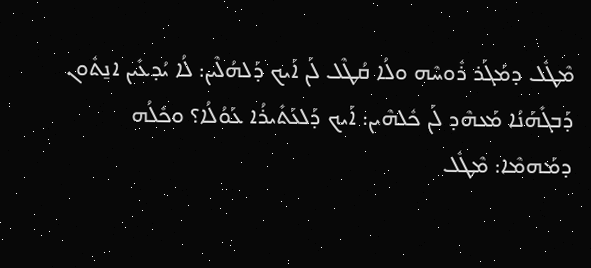ܡܶܛܽܠ ܕܡܰܓܰܪ ܪܽܘܚܶܗ ܘܠܳܐ ܩܳܛܶܠ ܠܰܢ ܐܰܝܟ ܕܰܠܗܳܠܶܝܢ: ܠܳܐ ܝܳܕܥܺܝܢ ܐܢ̱ܬܽܘܢ ܕܰܒܓܺܗܰܢܳܐ ܡܰܥܗܶܕ ܠܰܢ ܟܽܠܗܶܝܢ: ܐܰܝܟ ܕܰܠܥܰܬܺܝܪܳܐ ܥܰܘܳܠܳܐ؟ ܘܟܽܠܳܗ ܕܡܰܗܡܶܐ: ܡܶܛܽܠ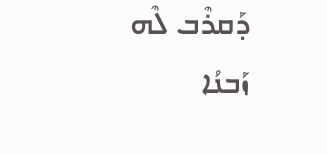ܕܰܩܪܶܒ ܠܶܗ ܙܰܒܢܳܐ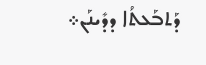ܕܰܬܒܰܥܬܳܐ ܕܕܺܝܢܰܢ܀